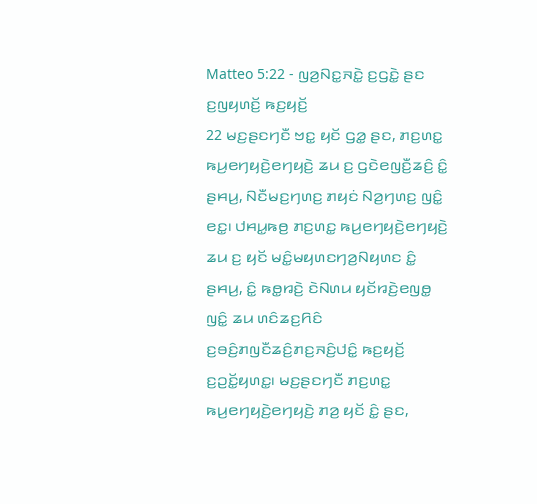Matteo 5:22 - ꤜꤤ꤬ꤡꤢ꤭ꤏꤢꤧ꤭ ꤢ꤬ꤞꤢꤧ꤭ ꤔꤢ ꤢ꤬ꤜꤟꤛꤢꤩ꤬ ꤒꤢ꤬ꤟꤢꤩ꤬
22 ꤗꤢ꤬ꤔꤢꤚꤢꤪ ꤠꤢ꤭ ꤟꤢꤩ ꤞꤤ꤭ ꤔꤢ, ꤊꤢ꤬ꤛꤢ꤭ ꤒꤣ꤬ꤕꤚꤟꤢꤧ꤬ꤕꤚꤟꤢꤧ꤬ ꤘꤣ ꤢ꤬ ꤞꤢꤧꤕꤜꤢꤪ꤬ꤘꤢꤨ꤬ ꤢꤨ꤭ ꤔꤌꤣ꤬, ꤡꤢꤪꤗꤢ꤬ꤚꤛꤢ꤬ ꤊꤟꤢꤦ ꤡꤤ꤬ꤚꤛꤢ꤬ ꤜꤢꤨ꤭ ꤕꤢ꤭꤯ ꤓꤌꤣ꤭ꤒꤥ꤬ ꤊꤢ꤬ꤛꤢ꤭ ꤒꤣ꤬ꤕꤚꤟꤢꤧ꤬ꤕꤚꤟꤢꤧ꤬ ꤘꤣ ꤢ꤬ ꤟꤢꤩ ꤗꤢꤨ꤭ꤗꤟꤛꤢꤚꤤ꤬ꤡꤟꤛꤢ ꤢꤨ꤭ ꤔꤌꤣ꤬, ꤢꤨ꤭ ꤒꤥ꤭ꤙꤢꤧ꤬ ꤢꤧꤡꤛꤣ ꤟꤢꤩꤙꤢꤧ꤬ꤕꤜꤥ꤭ ꤜꤢꤨ꤭ ꤘꤣ ꤛꤢꤨꤘꤢ꤬ꤖꤢꤨ ꤢ꤬ꤋꤢꤨ꤬ꤊꤜꤢꤪꤘꤢꤨ꤬ꤊꤢ꤬ꤏꤢꤨ꤬ꤓꤢꤨ꤭ ꤒꤢ꤬ꤟꤢꤩ꤬ ꤢ꤬ꤑꤢꤩ꤭ꤟꤛꤢ꤭꤯ ꤗꤢ꤬ꤔꤢꤚꤢꤪ ꤊꤢ꤬ꤛꤢ꤭ ꤒꤣ꤬ꤕꤚꤟꤢꤧ꤬ꤕꤚꤟꤢꤧ꤬ ꤊꤤ꤬ ꤟꤢꤩ ꤢꤨ꤭ ꤔꤢ,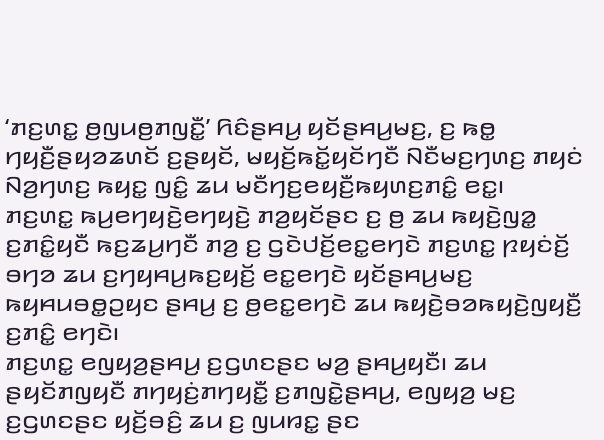‘ꤊꤢ꤬ꤛꤢ꤭ ꤥ꤬ꤜꤣꤥ꤬ꤊꤜꤢꤪ꤭’ ꤖꤢꤨꤔꤌꤣ꤬ ꤟꤢꤩꤔꤌꤣ꤬ꤗꤢ꤬, ꤢ꤬ ꤒꤥ꤭ ꤚꤟꤢꤪ꤬ꤔꤟꤤꤘꤛꤢꤩ ꤢ꤬ꤔꤟꤢꤩ, ꤗꤟꤢꤩ꤬ꤒꤢꤩ꤭ꤟꤢꤩꤚꤢꤪ ꤡꤢꤪꤗꤢ꤬ꤚꤛꤢ꤬ ꤊꤟꤢꤦ ꤡꤤ꤬ꤚꤛꤢ꤬ ꤒꤟꤢ꤭ ꤜꤢꤨ꤭ ꤘꤣ ꤗꤢꤪꤚꤢ꤬ꤕꤟꤢꤪ꤬ꤒꤟꤛꤢ꤬ꤊꤢꤨ꤭ ꤕꤢ꤭꤯
ꤊꤢ꤬ꤛꤢ꤭ ꤒꤣ꤬ꤕꤚꤟꤢꤧ꤬ꤕꤚꤟꤢꤧ꤬ ꤊꤤ꤬ꤟꤢꤩꤔꤢ ꤢ꤬ ꤥ꤬ ꤘꤣ ꤒꤟꤢꤧ꤬ꤜꤤ꤭ ꤢ꤬ꤊꤢꤨ꤭ꤟꤢꤪ ꤒꤢ꤬ꤘꤣ꤬ꤚꤢꤪ ꤊꤤ꤬ ꤢ꤬ ꤞꤢꤧꤓꤢꤩ꤬ꤕꤢ꤭ꤕꤚꤢꤧ ꤊꤢ꤬ꤛꤢ꤭ ꤐꤟꤢꤦꤢꤩ꤬ ꤋꤚꤤ ꤘꤣ ꤢ꤬ꤚꤟꤌꤣ꤬ꤒꤢ꤬ꤟꤢꤩ꤬ ꤕꤢ꤭ꤕꤚꤢꤧ ꤟꤢꤩꤔꤌꤣ꤬ꤗꤢ꤬ ꤒꤟꤌꤣꤋꤥ꤭ꤑꤟꤢ ꤔꤌꤣ꤬ ꤢ꤬ ꤥ꤬ꤕꤢ꤭ꤕꤚꤢꤧ ꤘꤣ ꤒꤟꤢꤧ꤬ꤋꤤꤒꤟꤢꤧ꤬ꤜꤟꤢꤪ꤬ ꤢ꤬ꤊꤢꤨ꤭ ꤕꤚꤢꤧ꤯
ꤊꤢ꤬ꤛꤢ꤭ ꤕꤜꤟꤤ꤬ꤔꤌꤣ꤬ ꤢ꤬ꤞꤛꤢꤔꤢ ꤗꤤ꤬ ꤔꤌꤣ꤬ꤟꤢꤪ꤯ ꤘꤣ ꤔꤟꤢꤩꤊꤜꤟꤢꤪ ꤊꤚꤟꤢꤦ꤬ꤊꤚꤟꤢꤪ꤭ ꤢ꤬ꤊꤜꤢꤧ꤭ꤔꤌꤣ꤬, ꤕꤜꤟꤤ꤬ ꤗꤢ꤬ ꤢ꤬ꤞꤛꤢꤔꤢ ꤟꤢꤩ꤬ꤋꤢꤨ꤬ ꤘꤣ ꤢ꤬ ꤜꤣꤙꤢ꤭ ꤔꤢ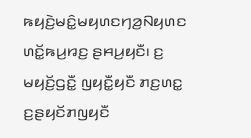ꤒꤟꤢꤧ꤬ꤗꤢꤨ꤭ꤗꤟꤛꤢꤚꤤ꤬ꤡꤟꤛꤢ ꤛꤢꤩ꤭ꤒꤣ꤬ꤙꤢ꤬ ꤔꤌꤣ꤬ꤟꤢꤪ꤯ ꤢ꤬ ꤗꤟꤢꤩ꤬ꤞꤢꤪ꤭ ꤜꤟꤢꤪ꤭ꤟꤢꤪ ꤊꤢ꤬ꤛꤢ꤭ ꤢ꤬ꤔꤟꤢꤩꤊꤜꤟꤢꤪ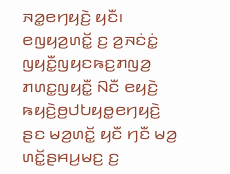ꤏꤤ꤭ꤕꤚꤟꤢꤧ꤬ ꤟꤢꤪ꤯ ꤕꤜꤟꤤ꤬ꤛꤢꤩ꤭ ꤢ꤬ ꤤ꤬ꤏꤢꤦꤢꤦ꤭ ꤜꤟꤢꤪ꤭ꤜꤟꤢꤒꤢ꤬ꤊꤜꤤ꤬ ꤊꤛꤢ꤭ꤜꤟꤢꤪ꤭ ꤡꤢꤪ ꤕꤟꤢꤧ꤬ ꤒꤟꤢꤧ꤬ꤥ꤬ꤓꤝꤟꤥ꤭ꤕꤚꤟꤢꤧ꤬ ꤔꤢ ꤗꤤ꤬ꤛꤢꤩ꤭ ꤟꤢꤪ ꤚꤢꤪ ꤗꤤ꤬ ꤛꤢꤩ꤭ꤔꤌꤣ꤬ꤗꤢ꤬ ꤢ꤬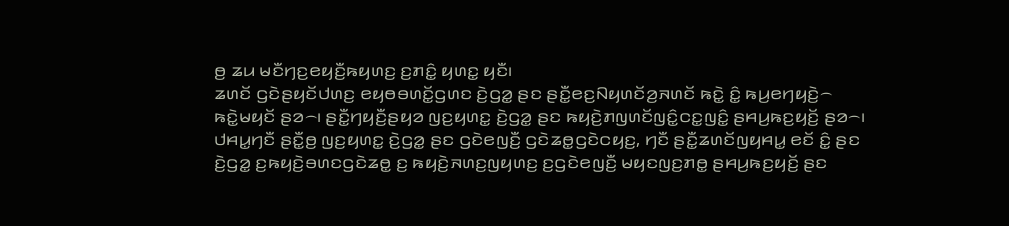ꤥ꤬ ꤘꤣ ꤗꤢꤪꤚꤢ꤬ꤕꤟꤢꤪ꤬ꤒꤟꤛꤢ꤬ ꤢ꤬ꤊꤢꤨ꤭ ꤟꤛꤢ꤭ ꤟꤢꤪ꤯
ꤘꤛꤢꤩ ꤞꤢꤧꤔꤟꤢꤩꤓꤛꤢ꤬ ꤕꤟꤥꤋꤛꤢꤩ꤭ꤞꤛꤢ ꤢꤧ꤬ꤞꤤ꤭ ꤔꤢ ꤔꤢꤪ꤭ꤕꤢ꤬ꤡꤟꤛꤢꤩꤤ꤬ꤏꤛꤢꤩ ꤒꤢꤧ꤭ ꤢꤨ꤭ ꤒꤣ꤬ꤕꤚꤟꤢꤧ꤬꤮ ꤒꤢꤧ꤭ꤗꤟꤢꤩ ꤔꤤ꤮꤯ ꤔꤢꤪ꤭ꤚꤟꤢꤪ꤬ꤔꤟꤤ ꤜꤢ꤬ꤟꤛꤢ꤭ ꤢꤧ꤬ꤞꤤ꤭ ꤔꤢ ꤒꤟꤢꤧ꤬ꤊꤜꤛꤢꤩꤜꤢꤨ꤭ꤍꤢ꤭ꤜꤢꤨ꤭ ꤔꤌꤣ꤬ꤒꤢ꤬ꤟꤢꤩ꤬ ꤔꤤ꤮꤯ ꤓꤌꤣ꤭ꤚꤢꤪ ꤔꤢꤪ꤭ꤥ꤬ ꤜꤢ꤬ꤟꤛꤢ꤭ ꤢꤧ꤬ꤞꤤ꤭ ꤔꤢ ꤞꤢꤧꤕꤜꤢꤪ꤬ ꤞꤢꤧꤘꤥ꤭ꤞꤢꤧꤍꤟꤢ꤬, ꤚꤢꤪ ꤔꤢꤪ꤭ꤘꤛꤢꤩꤜꤟꤌꤣ꤭ ꤕꤢꤩ ꤢꤨ꤭ ꤔꤢ ꤢꤧ꤬ꤞꤤ꤭ ꤢ꤬ꤒꤟꤢꤧ꤬ꤋꤛꤢꤞꤢꤧꤘꤥ꤭ ꤢ꤬ ꤒꤟꤢꤧ꤬ꤏꤛꤢ꤬ꤜꤟꤛꤢ꤬ ꤢ꤬ꤞꤢꤧꤕꤜꤢꤪ꤬ ꤗꤟꤢꤜꤢ꤬ꤊꤥ꤭ ꤔꤌꤣ꤬ꤒꤢ꤬ꤟꤢꤩ꤬ ꤔꤢ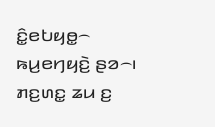ꤢꤨ꤭ꤕꤝꤟꤥ꤭꤮ ꤒꤣ꤬ꤕꤚꤟꤢꤧ꤬ ꤔꤤ꤮꤯
ꤊꤢ꤬ꤛꤢ꤭ ꤘꤣ ꤢ꤬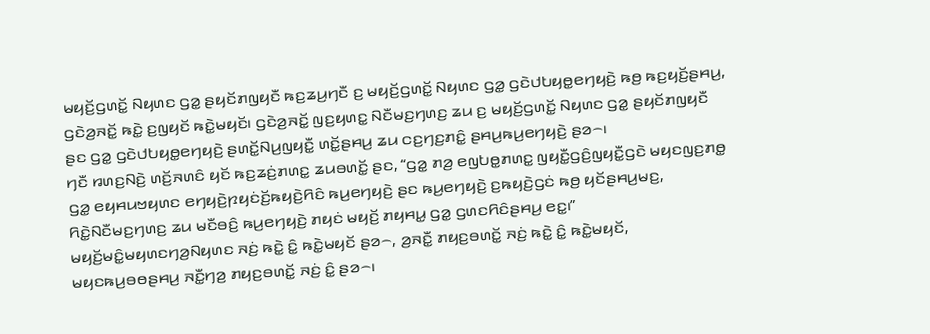ꤗꤟꤢꤩ꤬ꤞꤛꤢꤩ꤭ ꤡꤟꤛꤢ ꤞꤤ꤭ ꤔꤟꤢꤩꤊꤜꤟꤢꤪ ꤒꤢ꤬ꤘꤣ꤬ꤚꤢꤪ ꤢ꤬ ꤗꤟꤢꤩ꤬ꤞꤛꤢꤩ꤭ ꤡꤟꤛꤢ ꤞꤤ꤭ ꤞꤢꤧꤓꤝꤟꤥ꤭ꤕꤚꤟꤢꤧ꤬ ꤒꤥ꤬ ꤒꤢ꤬ꤟꤢꤩ꤬ꤔꤌꤣ꤬, ꤞꤢꤧꤤ꤬ꤏꤢꤩ꤭ ꤒꤢꤧ꤭ ꤢ꤬ꤜꤟꤢꤩ ꤒꤢꤧ꤭ꤗꤟꤢꤩ꤯ ꤞꤢꤧꤤ꤬ꤏꤢꤩ꤭ ꤜꤢ꤬ꤟꤛꤢ꤭ ꤡꤢꤪꤗꤢ꤬ꤚꤛꤢ꤬ ꤘꤣ ꤢ꤬ ꤗꤟꤢꤩ꤬ꤞꤛꤢꤩ꤭ ꤡꤟꤛꤢ ꤞꤤ꤭ ꤔꤟꤢꤩꤊꤜꤟꤢꤪ ꤔꤢ ꤞꤤ꤭ ꤞꤢꤧꤓꤝꤟꤥ꤭ꤕꤚꤟꤢꤧ꤬ ꤔꤛꤢꤩ꤭ꤡꤣ꤬ꤜꤟꤢꤪ꤭ ꤛꤢꤩ꤭ꤔꤌꤣ꤬ ꤘꤣ ꤍꤢ꤬ꤚꤢ꤬ꤊꤢꤨ꤭ ꤔꤌꤣ꤬ꤒꤣ꤬ꤕꤚꤟꤢꤧ꤬ ꤔꤤ꤮꤯
ꤚꤢꤪ ꤙꤛꤢ꤬ꤡꤢꤧ꤬ ꤛꤢꤩ꤬ꤏꤛꤢꤨ ꤟꤢꤩ ꤒꤢ꤬ꤘꤢꤦ꤬ꤊꤛꤢ꤭ ꤘꤣꤋꤛꤢꤩ꤭ ꤔꤢ, “ꤞꤤ꤭ ꤊꤤ꤬ ꤕꤜꤝꤥ꤭ꤊꤛꤢ꤭ ꤜꤟꤢꤪ꤭ꤞꤢꤨ꤬ꤜꤟꤢꤪ꤭ꤞꤢꤧ ꤗꤟꤢꤜꤢ꤬ꤊꤥ꤭ ꤞꤤ꤭ ꤕꤟꤌꤣꤠꤟꤛꤢ ꤕꤚꤟꤢꤧ꤬ꤐꤟꤢꤦꤢꤩ꤬ꤒꤟꤢꤧ꤬ꤖꤢꤨ ꤒꤣ꤬ꤕꤚꤟꤢꤧ꤬ ꤔꤢ ꤒꤣ꤬ꤕꤚꤟꤢꤧ꤬ ꤢ꤬ꤒꤟꤢꤧ꤬ꤞꤢꤦ ꤒꤥ꤬ ꤟꤢꤩꤔꤌꤣ꤬ꤗꤢ꤬, ꤖꤢꤧ꤭ꤡꤢꤪꤗꤢ꤬ꤚꤛꤢ꤬ ꤘꤣ ꤗꤢꤪꤋꤢꤨ꤬ ꤒꤣ꤬ꤕꤚꤟꤢꤧ꤬ ꤊꤟꤢꤦ ꤗꤟꤢꤩ꤬ ꤊꤟꤌꤣ꤭ ꤞꤤ꤭ ꤞꤛꤢꤖꤢꤨꤔꤌꤣ꤬ ꤕꤢ꤭꤯”
ꤗꤟꤢꤩ꤬ꤗꤢꤨ꤭ꤗꤟꤛꤢꤚꤤ꤬ꤡꤟꤛꤢ ꤏꤢꤦ꤬ ꤒꤢꤧ꤭ ꤢꤨ꤭ ꤒꤢꤧ꤭ꤗꤟꤢꤩ ꤔꤤ꤮, ꤤ꤬ꤏꤢꤪ꤭ ꤊꤟꤢ꤬ꤋꤛꤢꤩ꤭ ꤏꤢꤦ꤬ ꤒꤢꤧ꤭ ꤢꤨ꤭ ꤒꤢꤧ꤭ꤗꤟꤢꤩ, ꤗꤟꤢꤒꤣ꤬ꤋꤥꤔꤌꤣ꤬ ꤏꤢꤪ꤭ꤚꤤ꤬ ꤊꤟꤢ꤬ꤋꤛꤢꤩ꤭ ꤏꤢꤦ꤬ ꤢꤨ꤭ ꤔꤤ꤮꤯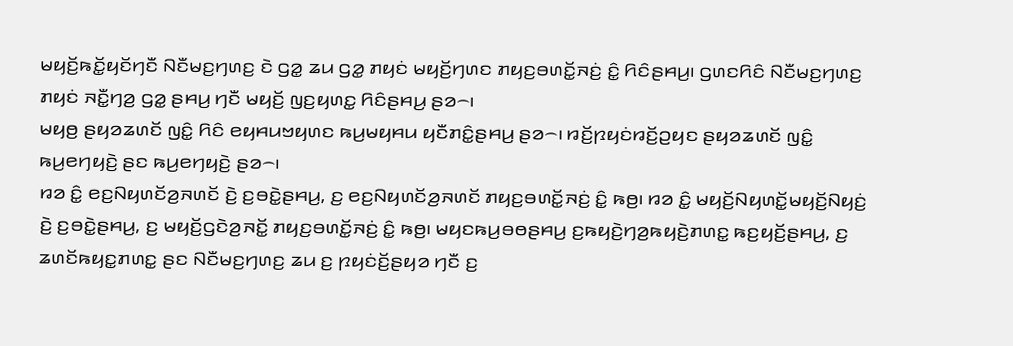ꤗꤟꤢꤩ꤬ꤒꤢꤩ꤭ꤟꤢꤩꤚꤢꤪ ꤡꤢꤪꤗꤢ꤬ꤚꤛꤢ꤬ ꤢꤧ ꤞꤤ꤭ ꤘꤣ ꤞꤤ꤭ ꤊꤟꤢꤦ ꤗꤟꤢꤩ꤬ꤚꤛꤢ ꤊꤟꤢ꤬ꤋꤛꤢꤩ꤭ꤏꤢꤦ꤬ ꤢꤨ꤭ ꤖꤢꤨꤔꤌꤣ꤬꤯ ꤞꤛꤢꤖꤢꤨ ꤡꤢꤪꤗꤢ꤬ꤚꤛꤢ꤬ ꤊꤟꤢꤦ ꤏꤢꤪ꤭ꤚꤤ꤬ ꤞꤤ꤭ ꤔꤌꤣ꤬ ꤚꤢꤪ ꤗꤟꤢꤩ꤬ ꤜꤢ꤬ꤟꤛꤢ꤭ ꤖꤢꤨꤔꤌꤣ꤬ ꤔꤤ꤮꤯
ꤗꤟꤥ꤬ ꤔꤟꤤꤘꤛꤢꤩ ꤜꤢꤨ꤭ ꤖꤢꤨ ꤕꤟꤌꤣꤠꤟꤛꤢ ꤒꤣ꤬ꤗꤟꤌꤣ ꤟꤢꤪꤊꤢꤨ꤭ꤔꤌꤣ꤬ ꤔꤤ꤮꤯ ꤙꤢꤩ꤬ꤐꤟꤢꤦꤙꤢꤩ꤬ꤑꤟꤢ ꤔꤟꤤꤘꤛꤢꤩ ꤜꤢꤨ꤭ ꤒꤣ꤬ꤕꤚꤟꤢꤧ꤬ ꤔꤢ ꤒꤣ꤬ꤕꤚꤟꤢꤧ꤬ ꤔꤤ꤮꤯
ꤙꤤ ꤢꤨ꤭ ꤕꤢ꤬ꤡꤟꤛꤢꤩꤤ꤬ꤏꤛꤢꤩ ꤢꤧ꤬ ꤢ꤬ꤋꤢꤧ꤭ꤔꤌꤣ꤬, ꤢ꤬ ꤕꤢ꤬ꤡꤟꤛꤢꤩꤤ꤬ꤏꤛꤢꤩ ꤊꤟꤢ꤬ꤋꤛꤢꤩ꤭ꤏꤢꤦ꤬ ꤢꤨ꤭ ꤒꤥ꤬꤯ ꤙꤤ ꤢꤨ꤭ ꤗꤟꤢꤩ꤬ꤡꤟꤛꤢꤩ꤭ꤗꤟꤢꤩ꤬ꤡꤟꤢꤦ꤬ ꤢꤧ꤬ ꤢ꤬ꤋꤢꤧ꤭ꤔꤌꤣ꤬, ꤢ꤬ ꤗꤟꤢꤩ꤬ꤞꤢꤧꤤ꤬ꤏꤢꤩ꤭ ꤊꤟꤢ꤬ꤋꤛꤢꤩ꤭ꤏꤢꤦ꤬ ꤢꤨ꤭ ꤒꤥ꤬꤯ ꤗꤟꤢꤒꤣ꤬ꤋꤥꤔꤌꤣ꤬ ꤢ꤬ꤒꤟꤢꤧ꤬ꤚꤤ꤬ꤒꤟꤢꤧ꤬ꤊꤛꤢ꤭ ꤒꤢ꤬ꤟꤢꤩ꤬ꤔꤌꤣ꤬, ꤢ꤬ ꤘꤛꤢꤩꤒꤟꤢ꤭ꤊꤛꤢ꤭ ꤔꤢ ꤡꤢꤪꤗꤢ꤬ꤚꤛꤢ꤬ ꤘꤣ ꤢ꤬ ꤐꤟꤢꤦꤢꤩ꤬ꤔꤟꤤ ꤚꤢꤪ ꤢ꤬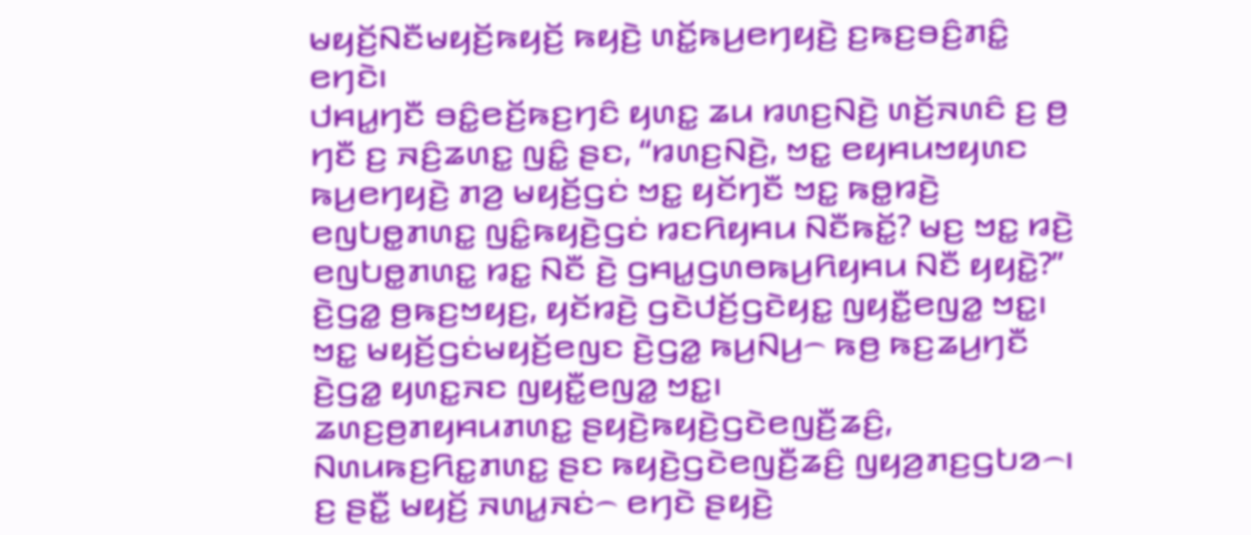ꤗꤟꤢꤩ꤬ꤡꤢꤪꤗꤟꤢꤩ꤬ꤒꤟꤢꤩ꤬ ꤒꤟꤢꤧ꤬ ꤛꤢꤩ꤭ꤒꤣ꤬ꤕꤚꤟꤢꤧ꤬ ꤢ꤬ꤒꤢ꤬ꤋꤢꤨ꤬ꤊꤢꤨ꤭ ꤕꤚꤢꤧ꤯
ꤓꤌꤣ꤭ꤚꤢꤪ ꤋꤢꤨ꤭ꤕꤢꤩ꤬ꤒꤢ꤬ꤚꤢꤨ ꤟꤛꤢ꤭ ꤘꤣ ꤙꤛꤢ꤬ꤡꤢꤧ꤬ ꤛꤢꤩ꤬ꤏꤛꤢꤨ ꤢ꤬ ꤥ꤬ ꤚꤢꤪ ꤢ꤬ ꤏꤢꤨ꤬ꤘꤛꤢ꤭ ꤜꤢꤨ꤭ ꤔꤢ, “ꤙꤛꤢ꤬ꤡꤢꤧ꤬, ꤠꤢ꤭ ꤕꤟꤌꤣꤠꤟꤛꤢ ꤒꤣ꤬ꤕꤚꤟꤢꤧ꤬ ꤊꤤ꤬ ꤗꤟꤢꤩ꤬ꤞꤢꤦ ꤠꤢ꤭ ꤟꤢꤩꤚꤢꤪ ꤠꤢ꤭ ꤒꤥ꤭ꤙꤢꤧ꤬ ꤕꤜꤝꤥ꤭ꤊꤛꤢ꤭ ꤜꤢꤨ꤭ꤒꤟꤢꤧ꤬ꤞꤢꤦ ꤙꤢꤖꤟꤌꤣ ꤡꤢꤪꤒꤢꤩ꤭? ꤗꤢ꤬ ꤠꤢ꤭ ꤙꤢꤧ꤬ ꤕꤜꤝꤥ꤭ꤊꤛꤢ꤭ ꤙꤢ꤭ ꤡꤢꤪ ꤢꤧ꤬ ꤞꤌꤣ꤭ꤞꤛꤥꤒꤣ꤬ꤖꤟꤌꤣ ꤡꤢꤪ ꤟꤟꤢꤧ꤭?”
ꤢꤧ꤬ꤞꤤ꤭ ꤥ꤬ꤒꤢ꤬ꤠꤟꤢ꤬, ꤟꤢꤩꤙꤢꤧ꤬ ꤞꤢꤧꤓꤢꤩ꤬ꤞꤢꤧꤟꤢ꤭ ꤜꤟꤢꤪ꤭ꤕꤜꤤ꤭ ꤠꤢ꤭꤯ ꤠꤢ꤭ ꤗꤟꤢꤩ꤬ꤞꤢꤦꤗꤟꤢꤩ꤬ꤕꤜꤢ ꤢꤧ꤬ꤞꤤ꤭ ꤒꤣ꤬ꤡꤣ꤬꤮ ꤒꤥ꤬ ꤒꤢ꤬ꤘꤣ꤬ꤚꤢꤪ ꤢꤧ꤬ꤞꤤ꤭ ꤟꤛꤢ꤭ꤏꤢ ꤜꤟꤢꤪ꤭ꤕꤜꤤ꤭ ꤠꤢ꤭꤯
ꤘꤛꤢ꤬ꤥ꤬ꤊꤟꤌꤣꤊꤛꤢ꤭ ꤔꤟꤢꤧ꤬ꤒꤟꤢꤧ꤬ꤞꤢꤧꤕꤜꤢꤪ꤬ꤘꤢꤨ꤬, ꤡꤛꤣꤒꤢ꤬ꤖꤢ꤭ꤊꤛꤢ꤭ ꤔꤢ ꤒꤟꤢꤧ꤬ꤞꤢꤧꤕꤜꤢꤪ꤬ꤘꤢꤨ꤬ ꤜꤟꤤ꤬ꤊꤢ꤬ꤞꤝꤤ꤮꤯ ꤢ꤬ ꤔꤢꤪ꤭ ꤗꤟꤢꤩ꤬ ꤏꤛꤣ꤭ꤏꤢꤦ꤮ ꤕꤚꤢꤧ ꤔꤟꤢꤧ꤬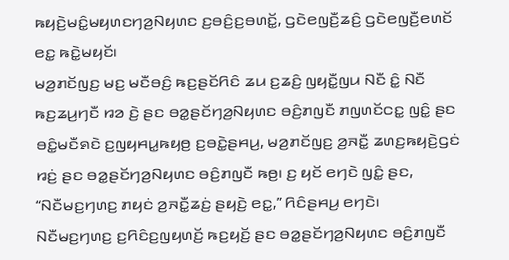ꤒꤟꤢꤧ꤬ꤗꤢꤨ꤭ꤗꤟꤛꤢꤚꤤ꤬ꤡꤟꤛꤢ ꤢ꤬ꤋꤢꤨ꤬ꤢ꤬ꤋꤛꤢꤩ꤭, ꤞꤢꤧꤕꤜꤢꤪ꤬ꤘꤢꤨ꤬ ꤞꤢꤧꤕꤜꤢꤪ꤬ꤕꤛꤢꤩ ꤕꤢ꤭ ꤒꤢꤧ꤭ꤗꤟꤢꤩ꤯
ꤗꤤ꤬ꤊꤢꤩꤜꤢ꤬ ꤗꤢ꤬ ꤗꤢꤪꤋꤢꤨ꤬ ꤒꤢ꤬ꤔꤢꤩꤖꤢꤨ ꤘꤣ ꤢ꤬ꤘꤢꤨ꤬ ꤜꤟꤢꤪ꤭ꤜꤣ ꤡꤢꤪ ꤢꤨ꤭ ꤡꤢꤪ ꤒꤢ꤬ꤘꤣ꤬ꤚꤢꤪ ꤙꤤ ꤢꤧ꤬ ꤔꤢ ꤋꤤ꤭ꤔꤢꤩꤚꤤ꤬ꤡꤟꤛꤢ ꤋꤢꤨ꤬ꤊꤜꤢꤪ ꤊꤜꤛꤢꤩꤍꤢ꤭ ꤜꤢꤨ꤭ ꤔꤢ ꤋꤢꤨ꤭ꤗꤢꤪꤎꤢꤧ ꤢ꤬ꤜꤟꤌꤣ꤭ꤒꤟꤥ꤬ ꤢ꤬ꤋꤢꤧ꤭ꤔꤌꤣ꤬, ꤗꤤ꤬ꤊꤢꤩꤜꤢ꤬ ꤤ꤬ꤏꤢꤪ꤭ ꤘꤛꤢ꤬ꤒꤟꤢꤧ꤬ꤞꤢꤦ ꤙꤢꤦ꤬ ꤔꤢ ꤋꤤ꤭ꤔꤢꤩꤚꤤ꤬ꤡꤟꤛꤢ ꤋꤢꤨ꤬ꤊꤜꤢꤪ ꤒꤥ꤬꤯ ꤢ꤬ ꤟꤢꤩ ꤕꤚꤢꤧ ꤜꤢꤨ꤭ ꤔꤢ, “ꤡꤢꤪꤗꤢ꤬ꤚꤛꤢ꤬ ꤊꤟꤢꤦ ꤤ꤬ꤏꤢꤪ꤭ꤘꤢꤦ꤬ ꤔꤟꤢꤧ꤬ ꤕꤢ꤭,” ꤖꤢꤨꤔꤌꤣ꤬ ꤕꤚꤢꤧ꤯
ꤡꤢꤪꤗꤢ꤬ꤚꤛꤢ꤬ ꤢ꤬ꤖꤢꤨꤢ꤬ꤜꤟꤛꤢꤩ꤬ ꤒꤢ꤬ꤟꤢꤩ꤬ ꤔꤢ ꤋꤤ꤭ꤔꤢꤩꤚꤤ꤬ꤡꤟꤛꤢ ꤋꤢꤨ꤬ꤊꤜꤢꤪ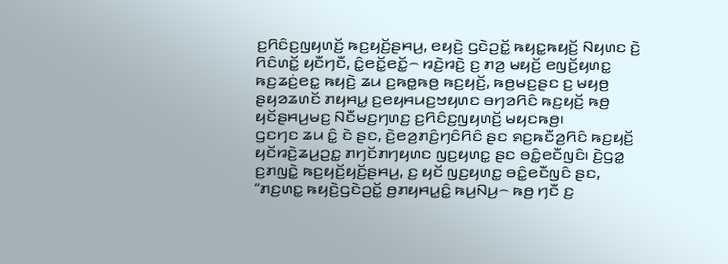ꤢ꤬ꤖꤢꤨꤢ꤬ꤜꤟꤛꤢꤩ꤬ ꤒꤢ꤬ꤟꤢꤩ꤬ꤔꤌꤣ꤬, ꤕꤟꤢꤧ꤬ ꤞꤢꤧꤑꤢꤩ꤭ ꤒꤟꤢ꤭ꤒꤟꤢꤩ꤬ ꤡꤟꤛꤢ ꤢꤧ꤬ ꤖꤢꤨꤛꤢꤩ꤭ ꤟꤢꤪꤚꤢꤪ, ꤢꤨ꤭ꤕꤢꤩ꤭ꤕꤢꤩ꤭꤮ ꤙꤢꤧ꤬ꤙꤢꤧ꤬ ꤢ꤬ ꤊꤤ꤬ ꤗꤟꤢꤩ꤬ ꤕꤜꤢꤩ꤬ꤟꤛꤢ꤭ ꤒꤢ꤬ꤘꤢꤦ꤬ꤕꤢ꤭ ꤒꤟꤢꤧ꤬ ꤘꤣ ꤢ꤬ꤒꤥ꤭ꤒꤥ꤬ ꤒꤢ꤬ꤟꤢꤩ꤬, ꤒꤥ꤬ꤗꤢ꤬ꤔꤢ ꤢ꤬ ꤗꤟꤥ꤬ ꤔꤟꤤꤘꤛꤢꤩ ꤊꤟꤌꤣ꤭ ꤢ꤬ꤕꤟꤌꤣꤢ꤬ꤠꤟꤛꤢ ꤋꤚꤤꤖꤢꤨ ꤒꤢ꤬ꤟꤢꤩ꤬ ꤒꤥ꤬ ꤟꤢꤩꤔꤌꤣ꤬ꤗꤢ꤬ ꤡꤢꤪꤗꤢ꤬ꤚꤛꤢ꤬ ꤢ꤬ꤖꤢꤨꤢ꤬ꤜꤟꤛꤢꤩ꤬ ꤗꤟꤢꤒꤥ꤬꤯
ꤞꤢꤚꤢ ꤘꤣ ꤢꤨ꤭ ꤢꤧ ꤔꤢ, ꤢꤧ꤬ꤕꤤ꤬ꤊꤢꤨ꤬ꤚꤢꤨꤖꤢꤨ ꤔꤢ ꤎꤢ꤬ꤒꤢꤪꤤ꤬ꤖꤢꤨ ꤒꤢ꤬ꤟꤢꤩ꤬ ꤟꤢꤩꤙꤢꤧ꤬ꤘꤣ꤬ꤑꤢ꤭ ꤊꤚꤢꤩꤊꤚꤟꤛꤢ ꤜꤢ꤬ꤟꤛꤢ꤭ ꤔꤢ ꤋꤢꤨ꤭ꤕꤢꤪꤜꤢꤨ꤯ ꤢꤧ꤬ꤞꤤ꤭ ꤢ꤬ꤊꤜꤢꤧ꤭ ꤒꤢ꤬ꤟꤢꤩ꤬ꤟꤢꤩ꤬ꤔꤌꤣ꤬, ꤢ꤬ ꤟꤢꤩ ꤜꤢ꤬ꤟꤛꤢ꤭ ꤋꤢꤨ꤭ꤕꤢꤪꤜꤢꤨ ꤔꤢ, “ꤊꤢ꤬ꤛꤢ꤭ ꤒꤟꤢꤧ꤬ꤞꤢꤧꤑꤢꤩ꤭ ꤥ꤬ꤊꤟꤌꤣ꤭ꤢꤨ꤭ ꤒꤣ꤬ꤡꤣ꤬꤮ ꤒꤥ꤬ ꤚꤢꤪ ꤢ꤬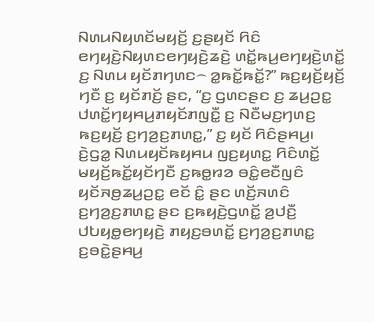ꤡꤛꤣꤡꤟꤛꤢꤩꤗꤟꤢꤩ꤬ ꤢ꤬ꤔꤟꤢꤩ ꤖꤢꤨ ꤕꤚꤟꤢꤧ꤬ꤡꤟꤛꤢꤕꤚꤟꤢꤧ꤬ꤘꤢꤧ꤬ ꤛꤢꤩ꤭ꤒꤣ꤬ꤕꤚꤟꤢꤧ꤬ꤛꤢꤩ꤭ ꤢ꤬ ꤡꤛꤣ ꤟꤢꤩꤊꤚꤛꤢ꤮ ꤤ꤭ꤒꤢꤩ꤭ꤒꤢꤩ꤭?” ꤒꤢ꤬ꤟꤢꤩ꤬ꤟꤢꤩ꤬ ꤚꤢꤪ ꤢ꤬ ꤟꤢꤩꤊꤢꤩ꤬ ꤔꤢ, “ꤢ꤬ ꤞꤛꤢꤔꤢ ꤢ꤬ ꤘꤣ꤬ꤑꤢ꤭ ꤓꤛꤢꤩ꤭ꤚꤟꤌꤣ꤬ꤊꤟꤢꤩꤊꤜꤢꤪ꤭ ꤢ꤬ ꤡꤢꤪꤗꤢ꤬ꤚꤛꤢ꤬ ꤒꤢ꤬ꤟꤢꤩ꤬ ꤢ꤬ꤚꤤ꤬ꤢ꤬ꤊꤛꤢ꤭,” ꤢ꤬ ꤟꤢꤩ ꤖꤢꤨꤔꤌꤣ꤬꤯ ꤢꤧ꤬ꤞꤤ꤭ ꤡꤛꤣꤟꤢꤩꤒꤟꤌꤣ ꤜꤢ꤬ꤟꤛꤢ꤭ ꤖꤢꤨꤛꤢꤩ꤭ ꤗꤟꤢꤩ꤬ꤒꤢꤩ꤭ꤟꤢꤩꤚꤢꤪ ꤢ꤬ꤒꤥ꤭ꤙꤤ ꤋꤢꤨ꤭ꤕꤢꤪꤜꤢꤨ ꤟꤢꤩꤏꤥ꤬ꤘꤣ꤬ꤑꤢ꤭ ꤕꤢꤩ ꤢꤨ꤭ ꤔꤢ ꤛꤢꤩ꤬ꤏꤛꤢꤨ ꤢ꤬ꤚꤤ꤬ꤢ꤬ꤊꤛꤢ꤭ ꤔꤢ ꤢ꤬ꤒꤟꤢꤧ꤬ꤞꤛꤢꤩ꤭ ꤤ꤬ꤓꤢꤪ꤬ ꤓꤝꤟꤥ꤭ꤕꤚꤟꤢꤧ꤬ ꤊꤟꤢ꤬ꤋꤛꤢꤩ꤭ ꤢ꤬ꤚꤤ꤬ꤢ꤬ꤊꤛꤢ꤭ ꤢ꤬ꤋꤢꤧ꤭ꤔꤌꤣ꤬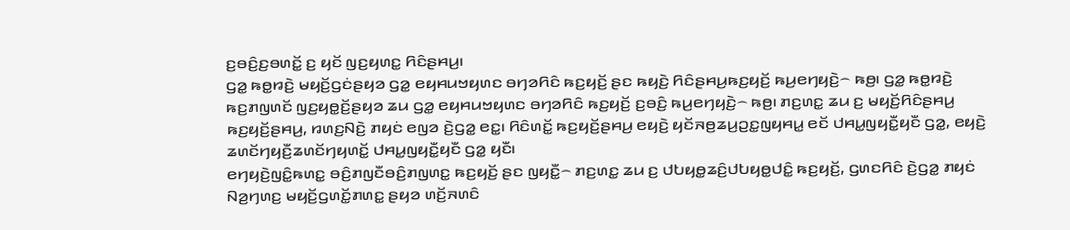ꤢ꤬ꤋꤢꤨ꤬ꤢ꤬ꤋꤛꤢꤩ꤭ ꤢ꤬ ꤟꤢꤩ ꤜꤢ꤬ꤟꤛꤢ꤭ ꤖꤢꤨꤔꤌꤣ꤬꤯
ꤞꤤ꤭ ꤒꤥ꤭ꤙꤢꤧ꤬ ꤗꤟꤢꤩ꤬ꤞꤢꤦꤔꤟꤤ ꤞꤤ꤭ ꤕꤟꤌꤣꤠꤟꤛꤢ ꤋꤚꤤꤖꤢꤨ ꤒꤢ꤬ꤟꤢꤩ꤬ ꤔꤢ ꤒꤟꤢꤧ꤬ ꤖꤢꤨꤔꤌꤣ꤬ꤒꤢ꤬ꤟꤢꤩ꤬ ꤒꤣ꤬ꤕꤚꤟꤢꤧ꤬꤮ ꤒꤥ꤬꤯ ꤞꤤ꤭ ꤒꤥ꤭ꤙꤢꤧ꤬ ꤒꤢ꤬ꤊꤜꤛꤢꤩ ꤜꤢ꤬ꤟꤥ꤭ꤢꤩ꤬ꤔꤟꤤ ꤘꤣ ꤞꤤ꤭ ꤕꤟꤌꤣꤠꤟꤛꤢ ꤋꤚꤤꤖꤢꤨ ꤒꤢ꤬ꤟꤢꤩ꤬ ꤢ꤬ꤋꤢꤨ꤬ ꤒꤣ꤬ꤕꤚꤟꤢꤧ꤬꤮ ꤒꤥ꤬꤯ ꤊꤢ꤬ꤛꤢ꤭ ꤘꤣ ꤢ꤬ ꤗꤟꤢꤩ꤬ꤖꤢꤨꤔꤌꤣ꤬ ꤒꤢ꤬ꤟꤢꤩ꤬ꤔꤌꤣ꤬, ꤙꤛꤢ꤬ꤡꤢꤧ꤬ ꤊꤟꤢꤦ ꤕꤜꤤ ꤢꤧ꤬ꤞꤤ꤭ ꤕꤢ꤭꤯ ꤖꤢꤨꤛꤢꤩ꤭ ꤒꤢ꤬ꤟꤢꤩ꤬ꤔꤌꤣ꤬ ꤕꤟꤢꤧ꤬ ꤟꤢꤩꤏꤥ꤬ꤘꤣ꤬ꤑꤢ꤭ꤜꤟꤌꤣ꤭ ꤕꤢꤩ ꤓꤌꤣ꤭ꤜꤟꤢꤪ꤭ꤟꤢꤪ ꤞꤤ꤭, ꤕꤟꤢꤧ꤬ ꤘꤛꤢꤩꤚꤟꤢꤪ꤬ꤘꤛꤢꤩꤚꤟꤛꤢꤩ꤭ ꤓꤌꤣ꤭ꤜꤟꤢꤪ꤭ꤟꤢꤪ ꤞꤤ꤭ ꤟꤢꤪ꤯
ꤕꤚꤟꤢꤧ꤬ꤜꤢꤨ꤭ꤒꤛꤢ꤭ ꤋꤢꤨ꤬ꤊꤜꤢꤪꤋꤢꤨ꤬ꤊꤜꤛꤢ꤭ ꤒꤢ꤬ꤟꤢꤩ꤬ ꤔꤢ ꤜꤟꤢꤪ꤭꤮ ꤊꤢ꤬ꤛꤢ꤭ ꤘꤣ ꤢ꤬ ꤓꤝꤟꤥ꤭ꤘꤢꤨ꤬ꤓꤝꤟꤥ꤭ꤓꤢꤨ꤭ ꤒꤢ꤬ꤟꤢꤩ꤬, ꤞꤛꤢꤖꤢꤨ ꤢꤧ꤬ꤞꤤ꤭ ꤊꤟꤢꤦ ꤡꤤ꤬ꤚꤛꤢ꤬ ꤗꤟꤢꤩ꤬ꤞꤛꤢꤩ꤭ꤊꤛꤢ꤭ ꤔꤟꤤ ꤛꤢꤩ꤬ꤏꤛꤢꤨ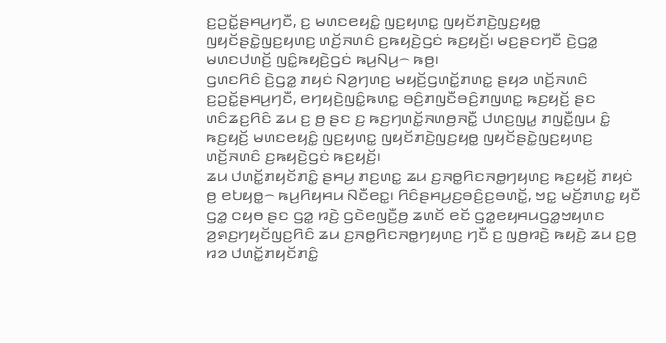ꤢ꤬ꤑꤢꤩ꤭ꤔꤌꤣ꤬ꤚꤢꤪ, ꤢ꤬ ꤗꤛꤢꤕꤟꤢꤨ꤭ ꤜꤢ꤬ꤟꤛꤢ꤭ ꤜꤟꤢꤩꤊꤢꤧ꤬ꤜꤢ꤬ꤟꤥ꤭ ꤜꤟꤢꤩꤔꤢꤧ꤭ꤜꤢ꤬ꤟꤛꤢ꤬ ꤛꤢꤩ꤬ꤏꤛꤢꤨ ꤢ꤬ꤒꤟꤢꤧ꤬ꤞꤢꤦ ꤒꤢ꤬ꤟꤢꤩ꤬꤯ ꤗꤢ꤬ꤔꤢꤚꤢꤪ ꤢꤧ꤬ꤞꤤ꤭ ꤗꤛꤢꤓꤛꤢꤩ꤬ ꤜꤢꤨ꤭ꤒꤟꤢꤧ꤬ꤞꤢꤦ ꤒꤣ꤬ꤡꤣ꤬꤮ ꤒꤥ꤬꤯
ꤞꤛꤢꤖꤢꤨ ꤢꤧ꤬ꤞꤤ꤭ ꤊꤟꤢꤦ ꤡꤤ꤬ꤚꤛꤢ꤬ ꤗꤟꤢꤩ꤬ꤞꤛꤢꤩ꤭ꤊꤛꤢ꤭ ꤔꤟꤤ ꤛꤢꤩ꤬ꤏꤛꤢꤨ ꤢ꤬ꤑꤢꤩ꤭ꤔꤌꤣ꤬ꤚꤢꤪ, ꤕꤚꤟꤢꤧ꤬ꤜꤢꤨ꤭ꤒꤛꤢ꤭ ꤋꤢꤨ꤬ꤊꤜꤢꤪꤋꤢꤨ꤬ꤊꤜꤛꤢ꤭ ꤒꤢ꤬ꤟꤢꤩ꤬ ꤔꤢ ꤛꤢꤨꤘꤢ꤬ꤖꤢꤨ ꤘꤣ ꤢ꤬ ꤥ꤬ ꤔꤢ ꤢ꤬ ꤒꤢ꤬ꤚꤛꤢꤩ꤭ꤏꤛꤥ꤬ꤏꤢꤪ꤭ ꤓꤛꤢ꤬ꤜꤣ꤭ ꤊꤜꤢꤪ꤭ꤜꤣ ꤢꤨ꤭ ꤒꤢ꤬ꤟꤢꤩ꤬ ꤗꤛꤢꤕꤟꤢꤨ꤭ ꤜꤢ꤬ꤟꤛꤢ꤭ ꤜꤟꤢꤩꤊꤢꤧ꤬ꤜꤢ꤬ꤟꤥ꤭ ꤜꤟꤢꤩꤔꤢꤧ꤭ꤜꤢ꤬ꤟꤛꤢ꤬ ꤛꤢꤩ꤬ꤏꤛꤢꤨ ꤢ꤬ꤒꤟꤢꤧ꤬ꤞꤢꤦ ꤒꤢ꤬ꤟꤢꤩ꤬꤯
ꤘꤣ ꤓꤛꤢꤩ꤭ꤊꤟꤢꤩꤊꤢꤨ꤭ ꤔꤌꤣ꤬ ꤊꤢ꤬ꤛꤢ꤭ ꤘꤣ ꤢ꤬ꤏꤥ꤭ꤖꤢꤏꤥ꤭ꤚꤟꤛꤢ꤬ ꤒꤢ꤬ꤟꤢꤩ꤬ ꤊꤟꤢꤦ ꤥ꤬ ꤕꤝꤟꤥ꤭꤮ ꤒꤣ꤬ꤖꤟꤌꤣ ꤡꤢꤪꤕꤢ꤭꤯ ꤖꤢꤨꤔꤌꤣ꤬ꤢ꤬ꤋꤢꤨ꤬ꤢ꤬ꤋꤛꤢꤩ꤭, ꤠꤢ꤭ ꤗꤢꤩ꤬ꤊꤛꤢ꤭ ꤟꤢꤪ ꤞꤤ꤭ ꤍꤟꤥ ꤔꤢ ꤞꤤ꤭ ꤙꤢꤧ꤬ ꤞꤢꤧꤕꤜꤢꤪ꤬ꤥ꤬ ꤘꤛꤢꤩ ꤕꤢꤩ ꤞꤤ꤭ꤕꤟꤌꤣꤞꤤ꤭ꤠꤟꤛꤢ ꤤ꤬ꤎꤢ꤬ꤚꤟꤢꤩꤜꤢ꤬ꤖꤢꤨ ꤘꤣ ꤢ꤬ꤏꤥ꤭ꤖꤢꤏꤥ꤭ꤚꤟꤛꤢ꤬ ꤚꤢꤪ ꤢ꤬ ꤜꤥ꤬ꤙꤢꤧ꤬ ꤒꤟꤢꤧ꤬ ꤘꤣ ꤢ꤬ꤥ꤬ ꤙꤤ ꤓꤛꤢꤩ꤭ꤊꤟꤢꤩꤊꤢꤨ꤭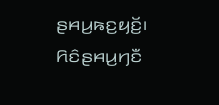ꤔꤌꤣ꤬ꤒꤢ꤬ꤟꤢꤩ꤬꤯
ꤖꤢꤨꤔꤌꤣ꤬ꤚꤢꤪ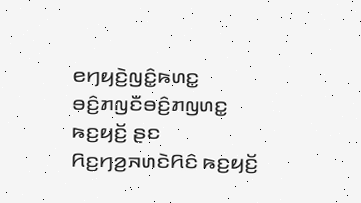ꤕꤚꤟꤢꤧ꤬ꤜꤢꤨ꤭ꤒꤛꤢ꤭ ꤋꤢꤨ꤬ꤊꤜꤢꤪꤋꤢꤨ꤬ꤊꤜꤛꤢ꤭ ꤒꤢ꤬ꤟꤢꤩ꤬ ꤔꤢ ꤖꤢ꤬ꤚꤤ꤬ꤏꤛꤢꤧꤖꤢꤨ ꤒꤢ꤬ꤟꤢꤩ꤬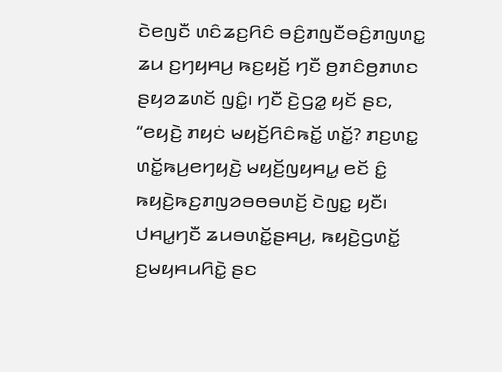ꤢꤧꤕꤜꤢꤪ ꤛꤢꤨꤘꤢ꤬ꤖꤢꤨ ꤋꤢꤨ꤬ꤊꤜꤢꤪꤋꤢꤨ꤬ꤊꤜꤛꤢ꤭ ꤘꤣ ꤢ꤬ꤚꤟꤌꤣ꤬ ꤒꤢ꤬ꤟꤢꤩ꤬ ꤚꤢꤪ ꤥ꤬ꤊꤢꤨꤥ꤬ꤊꤛꤢ ꤔꤟꤤꤘꤛꤢꤩ ꤜꤢꤨ꤭꤯ ꤚꤢꤪ ꤢꤧ꤬ꤞꤤ꤭ ꤟꤢꤩ ꤔꤢ, “ꤕꤟꤢꤧ꤬ ꤊꤟꤢꤦ ꤗꤟꤢꤩ꤬ꤖꤢꤨꤒꤢꤩ꤭ ꤛꤢꤩ꤭? ꤊꤢ꤬ꤛꤢ꤭ ꤛꤢꤩ꤭ꤒꤣ꤬ꤕꤚꤟꤢꤧ꤬ ꤗꤟꤢꤩ꤬ꤜꤟꤌꤣ꤭ ꤕꤢꤩ ꤢꤨ꤭ ꤒꤟꤢꤧ꤬ꤒꤢ꤬ꤊꤜꤤꤋꤥꤋꤛꤢꤩ꤬ ꤢꤧꤜꤢ꤭ ꤟꤢꤪ꤯
ꤓꤌꤣ꤭ꤚꤢꤪ ꤘꤣꤋꤛꤢꤩ꤭ꤔꤌꤣ꤬, ꤒꤟꤢꤧ꤬ꤞꤛꤢꤩ꤭ ꤢ꤬ꤗꤟꤌꤣꤖꤢꤧ꤭ ꤔꤢ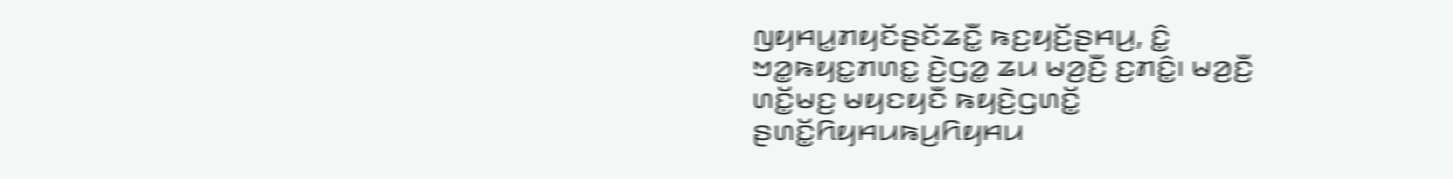ꤜꤟꤌꤣ꤭ꤊꤟꤢꤩꤔꤢꤩꤘꤢꤪ꤭ ꤒꤢ꤬ꤟꤢꤩ꤬ꤔꤌꤣ꤬, ꤢꤨ꤭ ꤠꤤ꤭ꤒꤟꤢ꤭ꤊꤛꤢ꤭ ꤢꤧ꤬ꤞꤤ꤭ ꤘꤣ ꤗꤤ꤬ꤢꤪ꤬ ꤢ꤬ꤊꤢꤨ꤭꤯ ꤗꤤ꤬ꤢꤪ꤬ ꤛꤢꤩ꤭ꤗꤢ꤬ ꤗꤟꤢꤟꤢꤪ ꤒꤟꤢꤧ꤬ꤞꤛꤢꤩ꤭ ꤔꤛꤢꤩ꤭ꤖꤟꤌꤣꤒꤣ꤬ꤖꤟꤌꤣ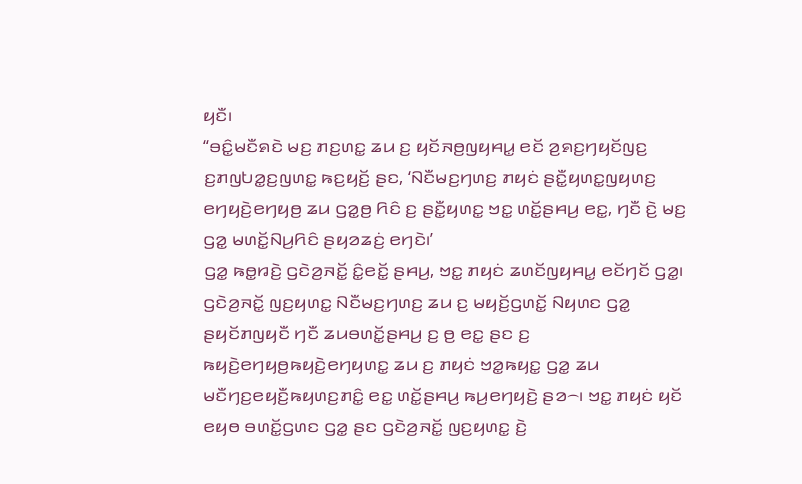ꤟꤢꤪ꤯
“ꤋꤢꤨ꤭ꤗꤢꤪꤎꤢꤧ ꤗꤢ꤬ ꤊꤢ꤬ꤛꤢ꤭ ꤘꤣ ꤢ꤬ ꤟꤢꤩꤏꤥ꤬ꤜꤟꤌꤣ꤭ ꤕꤢꤩ ꤤ꤬ꤎꤢ꤬ꤚꤟꤢꤩꤜꤢ꤬ ꤢ꤬ꤊꤜꤝꤤ꤭ꤢ꤬ꤜꤛꤢ꤭ ꤒꤢ꤬ꤟꤢꤩ꤬ ꤔꤢ, ‘ꤡꤢꤪꤗꤢ꤬ꤚꤛꤢ꤬ ꤊꤟꤢꤦ ꤔꤢꤪ꤭ꤟꤛꤢ꤭ꤜꤟꤛꤢ꤬ ꤕꤚꤟꤢꤧ꤬ꤕꤚꤟꤥ꤬ ꤘꤣ ꤞꤤ꤭ꤥ꤬ ꤖꤢꤨ ꤢ꤬ ꤔꤢꤪ꤭ꤟꤛꤢ꤭ ꤠꤢ꤭ ꤛꤢꤩ꤭ꤔꤌꤣ꤬ ꤕꤢ꤭, ꤚꤢꤪ ꤢꤧ꤬ ꤗꤢ꤬ ꤞꤤ꤭ ꤗꤛꤢꤩ꤭ꤡꤣ꤬ꤖꤢꤨ ꤔꤟꤤꤘꤢꤦ꤬ ꤕꤚꤢꤧ꤯’
ꤞꤤ꤭ ꤒꤥ꤭ꤙꤢꤧ꤬ ꤞꤢꤧꤤ꤬ꤏꤢꤩ꤭ ꤢꤨ꤭ꤕꤢꤩ꤭ ꤔꤌꤣ꤬, ꤠꤢ꤭ ꤊꤟꤢꤦ ꤘꤛꤢꤩꤜꤟꤌꤣ꤭ ꤕꤢꤩꤚꤢꤩ ꤞꤤ꤭꤯ ꤞꤢꤧꤤ꤬ꤏꤢꤩ꤭ ꤜꤢ꤬ꤟꤛꤢ꤭ ꤡꤢꤪꤗꤢ꤬ꤚꤛꤢ꤬ ꤘꤣ ꤢ꤬ ꤗꤟꤢꤩ꤬ꤞꤛꤢꤩ꤭ ꤡꤟꤛꤢ ꤞꤤ꤭ ꤔꤟꤢꤩꤊꤜꤟꤢꤪ ꤚꤢꤪ ꤘꤣꤋꤛꤢꤩ꤭ꤔꤌꤣ꤬ ꤢ꤬ ꤥ꤬ ꤕꤢ꤭ ꤔꤢ ꤢ꤬ ꤒꤟꤢꤧ꤬ꤕꤚꤟꤥ꤬ꤒꤟꤢꤧ꤬ꤕꤚꤟꤛꤢ꤭ ꤘꤣ ꤢ꤬ ꤊꤟꤢꤦ ꤠꤤ꤭ꤒꤟꤢ꤭ ꤞꤤ꤭ ꤘꤣ ꤗꤢꤪꤚꤢ꤬ꤕꤟꤢꤪ꤬ꤒꤟꤛꤢ꤬ꤊꤢꤨ꤭ ꤕꤢ꤭ ꤛꤢꤩ꤭ꤔꤌꤣ꤬ ꤒꤣ꤬ꤕꤚꤟꤢꤧ꤬ ꤔꤤ꤮꤯ ꤠꤢ꤭ ꤊꤟꤢꤦ ꤟꤢꤩ ꤕꤟꤥ ꤋꤛꤢꤩ꤭ꤞꤛꤢ ꤞꤤ꤭ ꤔꤢ ꤞꤢꤧꤤ꤬ꤏꤢꤩ꤭ ꤜꤢ꤬ꤟꤛꤢ꤭ ꤢꤧ꤬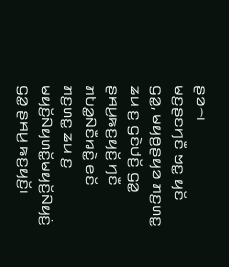ꤔꤤ꤮꤯
ꤗꤢ꤬ꤔꤢꤚꤢꤪ ꤠꤢ꤭ ꤟꤢꤩ ꤞꤤ꤭, ꤗꤟꤥ꤬ꤔꤟꤤ ꤊꤢ꤬ꤛꤢ꤭ ꤘꤣ ꤢ꤬ ꤞꤢꤧꤓꤢꤩ꤬ ꤞꤤ꤭ ꤔꤌꤣ꤬ꤒꤢ꤬ꤟꤢꤩ꤬ ꤚꤢꤪ ꤊꤝꤤ꤭ꤡꤢꤪꤙꤢꤧ꤭ ꤕꤢꤩ ꤊꤢ꤬ꤛꤢ꤭ ꤘꤣ ꤢ꤬ ꤗꤟꤢꤩ꤬ꤡꤟꤛꤢꤩ꤭ꤗꤟꤢꤩ꤬ꤡꤟꤢꤦ꤬ ꤞꤤ꤭ ꤔꤌꤣ꤬ ꤒꤢ꤬ꤟꤢꤩ꤬꤯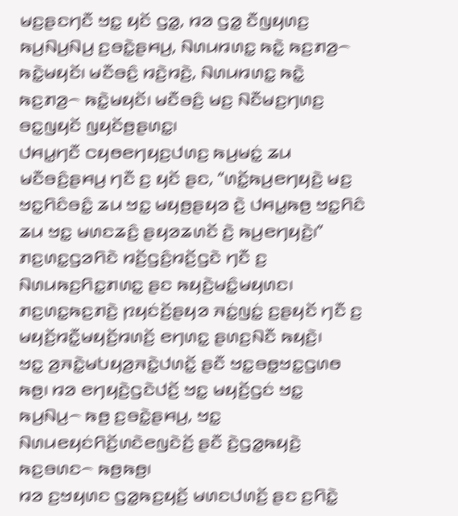ꤗꤢ꤬ꤔꤢꤚꤢꤪ ꤠꤢ꤭ ꤟꤢꤩ ꤞꤤ꤭, ꤙꤤ ꤞꤤ꤭ ꤢꤪꤜꤟꤛꤢ꤬ ꤒꤣ꤬ꤡꤣ꤬ꤡꤣ꤬ ꤢ꤬ꤋꤢꤧ꤭ꤔꤌꤣ꤬, ꤡꤛꤣꤙꤛꤢ꤭ ꤒꤢꤧ꤭ ꤒꤢ꤬ꤊꤤ꤬꤮ ꤒꤢꤧ꤭ꤗꤟꤢꤩ꤯ ꤗꤢꤪꤋꤢꤨ꤬ ꤙꤢꤧ꤬ꤙꤢꤧ꤬, ꤡꤛꤣꤙꤛꤢ꤭ ꤒꤢꤧ꤭ ꤒꤢ꤬ꤊꤤ꤬꤮ ꤒꤢꤧ꤭ꤗꤟꤢꤩ꤯ ꤗꤢꤪꤋꤢꤨ꤬ ꤗꤢ꤬ ꤡꤢꤪꤗꤢ꤬ꤚꤛꤢ꤬ ꤋꤢ꤭ꤜꤟꤢꤩ ꤜꤟꤢꤩꤥ꤬ꤔꤛꤢ꤭꤯
ꤓꤌꤣ꤭ꤚꤢꤪ ꤍꤟꤥꤕꤚꤟꤢ꤬ꤓꤛꤢ꤬ ꤒꤣ꤬ꤗꤢꤦ꤭ ꤘꤣ ꤗꤢꤪꤋꤢꤨ꤬ꤔꤌꤣ꤬ ꤚꤢꤪ ꤢ꤬ ꤟꤢꤩ ꤔꤢ, “ꤛꤢꤩ꤭ꤒꤣ꤬ꤕꤚꤟꤢꤧ꤬ ꤗꤢ꤬ ꤠꤢ꤭ꤖꤢꤨꤋꤢꤨ꤭ ꤘꤣ ꤠꤢ꤭ ꤗꤟꤥ꤬ꤔꤟꤤ ꤢꤧ꤬ ꤓꤌꤣ꤭ꤒꤥ꤬ ꤠꤢ꤭ꤖꤢꤨ ꤘꤣ ꤠꤢ꤭ ꤗꤛꤢꤘꤢꤨ꤬ ꤔꤟꤤꤘꤛꤢꤩ ꤢꤧ꤬ ꤒꤣ꤬ꤕꤚꤟꤢꤧ꤬꤯”
ꤊꤢ꤬ꤛꤢ꤭ꤞꤤꤖꤢꤧ ꤙꤢꤩ꤬ꤞꤢꤨ꤬ꤙꤢꤩ꤬ꤞꤢꤧ ꤚꤢꤪ ꤢ꤬ ꤡꤛꤣꤒꤢ꤬ꤖꤢ꤭ꤊꤛꤢ꤭ ꤔꤢ ꤒꤟꤢꤧ꤬ꤗꤢꤨ꤭ꤗꤟꤛꤢ꤯ ꤊꤢ꤬ꤛꤢ꤭ꤒꤢ꤬ꤊꤢꤧ꤬ ꤐꤟꤢꤦꤢꤩ꤬ꤔꤟꤤ ꤏꤢꤦ꤭ꤜꤢꤦ꤭ ꤢ꤬ꤔꤟꤢꤩ ꤚꤢꤪ ꤢ꤬ ꤗꤟꤢꤩ꤬ꤙꤢꤪ꤭ꤗꤟꤢꤩ꤬ꤙꤛꤢꤩ꤬ ꤕꤚꤛꤢ꤭ ꤔꤛꤢ꤬ꤡꤢꤪ ꤒꤟꤢꤧ꤬꤯
ꤠꤢ꤭ ꤤ꤬ꤏꤢꤧ꤭ꤗꤝꤟꤤ꤬ꤏꤢꤧ꤭ꤓꤛꤢꤩ꤭ ꤔꤢꤪ ꤠꤢ꤭ꤋꤥ꤭ꤠꤢ꤭ꤞꤛꤥ ꤒꤥ꤬꤯ ꤙꤤ ꤕꤚꤟꤢꤧ꤬ꤞꤢꤧꤓꤢꤩ꤬ ꤠꤢ꤭ ꤗꤟꤢꤩ꤬ꤞꤢꤦ ꤠꤢ꤭ ꤒꤣ꤬ꤡꤣ꤬꤮ ꤒꤥ꤬ ꤢ꤬ꤋꤢꤧ꤭ꤔꤌꤣ꤬, ꤠꤢ꤭ ꤡꤛꤣꤕꤟꤢꤦꤖꤢꤩ꤬ꤛꤢꤧꤕꤜꤢꤧꤢꤩ꤬ ꤔꤢꤪ ꤢꤧ꤬ꤞꤤ꤭ꤒꤟꤢꤧ꤬ ꤒꤢ꤬ꤋꤛꤢ꤮ ꤒꤥ꤬ꤒꤥ꤬꤯
ꤙꤤ ꤢ꤬ꤠꤟꤛꤢ ꤞꤤ꤭ꤒꤢ꤬ꤟꤢꤩ꤬ ꤗꤛꤢꤓꤛꤢꤩ꤬ ꤔꤢ ꤢ꤬ꤖꤢꤧ꤭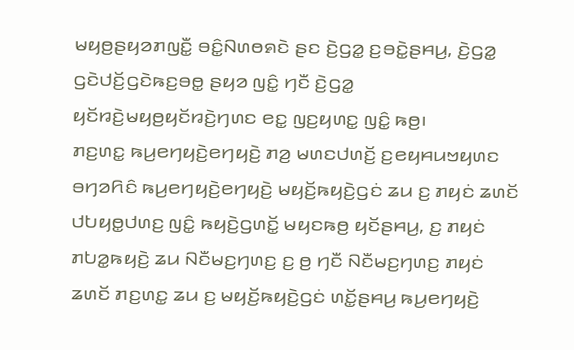ꤗꤟꤥ꤬ꤔꤟꤤꤊꤜꤢꤪ꤭ ꤋꤢꤨ꤭ꤡꤛꤥꤎꤢꤧ ꤔꤢ ꤢꤧ꤬ꤞꤤ꤭ ꤢ꤬ꤋꤢꤧ꤭ꤔꤌꤣ꤬, ꤢꤧ꤬ꤞꤤ꤭ ꤞꤢꤧꤓꤢꤩ꤬ꤞꤢꤧꤒꤢ꤬ꤋꤥ꤭ ꤔꤟꤤ ꤜꤢꤨ꤭ ꤚꤢꤪ ꤢꤧ꤬ꤞꤤ꤭ ꤟꤢꤩꤙꤢꤧ꤬ꤗꤟꤥ꤬ꤟꤢꤩꤙꤢꤧ꤬ꤚꤛꤢ ꤕꤢ꤭ ꤜꤢ꤬ꤟꤛꤢ꤭ ꤜꤢꤨ꤭ ꤒꤥ꤬꤯
ꤊꤢ꤬ꤛꤢ꤭ ꤒꤣ꤬ꤕꤚꤟꤢꤧ꤬ꤕꤚꤟꤢꤧ꤬ ꤊꤤ꤬ ꤗꤛꤢꤓꤛꤢꤩ꤬ ꤢ꤬ꤕꤟꤌꤣꤠꤟꤛꤢ ꤋꤚꤤꤖꤢꤨ ꤒꤣ꤬ꤕꤚꤟꤢꤧ꤬ꤕꤚꤟꤢꤧ꤬ ꤗꤟꤢꤩ꤬ꤒꤟꤢꤧ꤬ꤞꤢꤦ ꤘꤣ ꤢ꤬ ꤊꤟꤢꤦ ꤘꤛꤢꤩ ꤓꤝꤟꤥ꤭ꤓꤛꤢ꤬ ꤜꤢꤨ꤭ ꤒꤟꤢꤧ꤬ꤞꤛꤢꤩ꤭ ꤗꤟꤢꤒꤥ꤬ ꤟꤢꤩꤔꤌꤣ꤬, ꤢ꤬ ꤊꤟꤢꤦ ꤊꤝꤤ꤭ꤒꤟꤢꤧ꤬ ꤘꤣ ꤡꤢꤪꤗꤢ꤬ꤚꤛꤢ꤬ ꤢ꤬ ꤥ꤬ ꤚꤢꤪ ꤡꤢꤪꤗꤢ꤬ꤚꤛꤢ꤬ ꤊꤟꤢꤦ ꤘꤛꤢꤩ ꤊꤢ꤬ꤛꤢ꤭ ꤘꤣ ꤢ꤬ ꤗꤟꤢꤩ꤬ꤒꤟꤢꤧ꤬ꤞꤢꤦ ꤛꤢꤩ꤭ꤔꤌꤣ꤬ ꤒꤣ꤬ꤕꤚꤟꤢꤧ꤬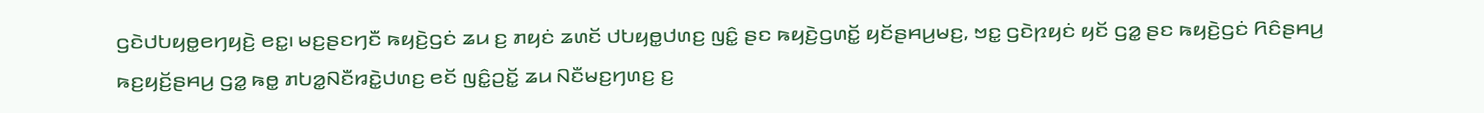ꤞꤢꤧꤓꤝꤟꤥ꤭ꤕꤚꤟꤢꤧ꤬ ꤕꤢ꤭꤯ ꤗꤢ꤬ꤔꤢꤚꤢꤪ ꤒꤟꤢꤧ꤬ꤞꤢꤦ ꤘꤣ ꤢ꤬ ꤊꤟꤢꤦ ꤘꤛꤢꤩ ꤓꤝꤟꤥ꤭ꤓꤛꤢ꤬ ꤜꤢꤨ꤭ ꤔꤢ ꤒꤟꤢꤧ꤬ꤞꤛꤢꤩ꤭ ꤟꤢꤩꤔꤌꤣ꤬ꤗꤢ꤬, ꤠꤢ꤭ ꤞꤢꤧꤐꤟꤢꤦ ꤟꤢꤩ ꤞꤤ꤭ ꤔꤢ ꤒꤟꤢꤧ꤬ꤞꤢꤦ ꤖꤢꤨꤔꤌꤣ꤬ ꤒꤢ꤬ꤟꤢꤩ꤬ꤔꤌꤣ꤬ ꤞꤤ꤭ ꤒꤥ꤭ ꤊꤝꤤ꤭ꤡꤢꤪꤙꤢꤧ꤭ꤓꤛꤢ꤬ ꤕꤢꤩ ꤜꤢꤨ꤭ꤑꤢꤩ꤭ ꤘꤣ ꤡꤢꤪꤗꤢ꤬ꤚꤛꤢ꤬ ꤢ꤬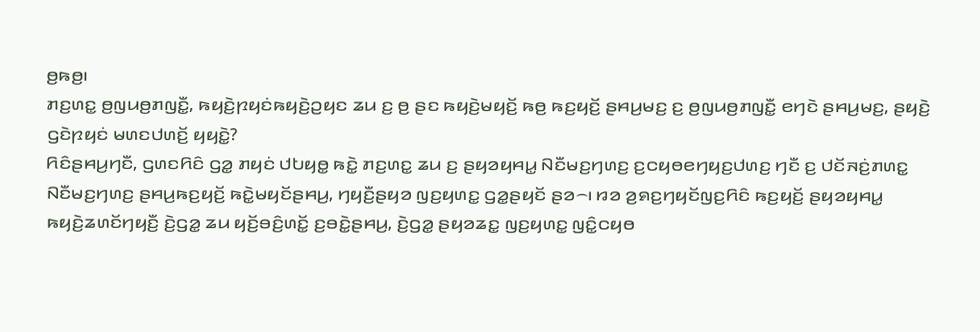ꤥ꤬ꤒꤥ꤬꤯
ꤊꤢ꤬ꤛꤢ꤭ ꤥ꤬ꤜꤣꤥ꤬ꤊꤜꤢꤪ꤭, ꤒꤟꤢꤧ꤬ꤐꤟꤢꤦꤒꤟꤢꤧ꤬ꤑꤟꤢ ꤘꤣ ꤢ꤬ ꤥ꤬ ꤔꤢ ꤒꤟꤢꤧ꤬ꤗꤟꤢꤩ꤬ ꤒꤥ꤬ ꤒꤢ꤬ꤟꤢꤩ꤬ ꤔꤌꤣ꤬ꤗꤢ꤬ ꤢ꤬ ꤥ꤬ꤜꤣꤥ꤬ꤊꤜꤢꤪ꤭ ꤕꤚꤢꤧ ꤔꤌꤣ꤬ꤗꤢ꤬, ꤔꤟꤢꤧ꤬ ꤞꤢꤧꤐꤟꤢꤦ ꤗꤛꤢꤓꤛꤢꤩ꤬ ꤟꤟꤢꤧ꤭?
ꤖꤢꤨꤔꤌꤣ꤬ꤚꤢꤪ, ꤞꤛꤢꤖꤢꤨ ꤞꤤ꤭ ꤊꤟꤢꤦ ꤓꤝꤟꤥ꤭ ꤒꤢꤧ꤭ ꤊꤢ꤬ꤛꤢ꤭ ꤘꤣ ꤢ꤬ ꤔꤟꤤꤟꤌꤣ꤭ ꤡꤢꤪꤗꤢ꤬ꤚꤛꤢ꤬ ꤢ꤬ꤍꤟꤥꤕꤚꤟꤢ꤬ꤓꤛꤢ꤬ ꤚꤢꤪ ꤢ꤬ ꤓꤢꤩꤏꤢꤦ꤬ꤊꤛꤢ꤭ ꤡꤢꤪꤗꤢ꤬ꤚꤛꤢ꤬ ꤔꤌꤣ꤬ꤒꤢ꤬ꤟꤢꤩ꤬ ꤒꤢꤧ꤭ꤗꤟꤢꤩꤔꤌꤣ꤬, ꤚꤟꤢꤪ꤬ꤔꤟꤤ ꤜꤢ꤬ꤟꤛꤢ꤭ ꤞꤤ꤭ꤔꤟꤢꤩ ꤔꤤ꤮꤯ ꤙꤤ ꤤ꤬ꤎꤢ꤬ꤚꤟꤢꤩꤜꤢ꤬ꤖꤢꤨ ꤒꤢ꤬ꤟꤢꤩ꤬ ꤔꤟꤤꤟꤌꤣ꤭ ꤒꤟꤢꤧ꤬ꤘꤛꤢꤩꤚꤟꤢꤪ꤬ ꤢꤧ꤬ꤞꤤ꤭ ꤘꤣ ꤟꤢꤩ꤬ꤋꤢꤨ꤬ꤛꤢꤩ꤭ ꤢ꤬ꤋꤢꤧ꤭ꤔꤌꤣ꤬, ꤢꤧ꤬ꤞꤤ꤭ ꤔꤟꤤꤘꤢ꤭ ꤜꤢ꤬ꤟꤛꤢ꤭ ꤜꤢꤨ꤭ꤍꤟꤥ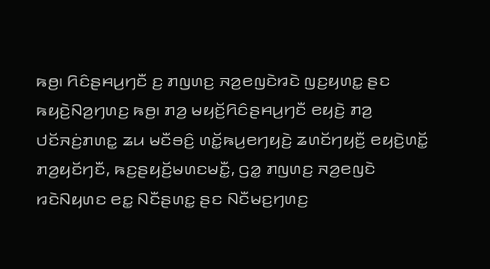ꤒꤥ꤬꤯ ꤖꤢꤨꤔꤌꤣ꤬ꤚꤢꤪ ꤢ꤬ ꤊꤜꤛꤢ꤬ ꤏꤤ꤬ꤕꤜꤢꤧꤙꤢꤧ ꤜꤢ꤬ꤟꤛꤢ꤭ ꤔꤢ ꤒꤟꤢꤧ꤬ꤡꤤ꤬ꤚꤛꤢ꤬ ꤒꤥ꤬꤯ ꤊꤤ꤬ ꤗꤟꤢꤩ꤬ꤖꤢꤨꤔꤌꤣ꤬ꤚꤢꤪ ꤕꤟꤢꤧ꤬ ꤊꤤ꤬ ꤓꤢꤩꤏꤢꤦ꤬ꤊꤛꤢ꤭ ꤘꤣ ꤗꤢꤪꤋꤢꤨ꤬ ꤛꤢꤩ꤭ꤒꤣ꤬ꤕꤚꤟꤢꤧ꤬ ꤘꤛꤢꤩꤚꤟꤢꤪ꤬ ꤕꤟꤢꤧ꤬ꤛꤢꤩ꤭ ꤊꤤ꤬ꤟꤢꤩꤚꤢꤪ, ꤒꤢ꤬ꤔꤟꤢꤩ꤬ꤗꤛꤢꤗꤢꤪ꤭, ꤞꤤ꤭ ꤊꤜꤛꤢ꤬ ꤏꤤ꤬ꤕꤜꤢꤧ ꤙꤢꤧꤡꤟꤛꤢ ꤕꤢ꤭ ꤡꤢꤪꤔꤛꤢ꤭ ꤔꤢ ꤡꤢꤪꤗꤢ꤬ꤚꤛꤢ꤬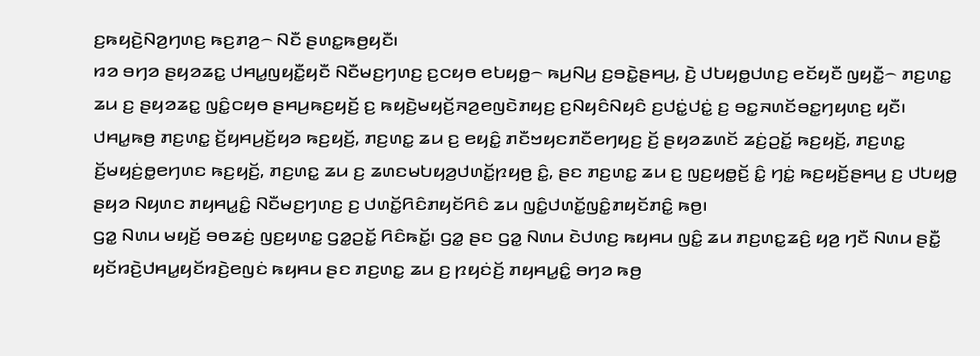ꤢ꤬ꤒꤟꤢꤧ꤬ꤡꤤ꤬ꤚꤛꤢ꤬ ꤒꤢ꤬ꤊꤤ꤬꤮ ꤡꤢꤪ ꤔꤛꤢ꤭ꤒꤥ꤬ꤟꤢꤪ꤯
ꤙꤤ ꤋꤚꤤ ꤔꤟꤤꤘꤢ꤭ ꤓꤌꤣ꤭ꤜꤟꤢꤪ꤭ꤟꤢꤪ ꤡꤢꤪꤗꤢ꤬ꤚꤛꤢ꤬ ꤢ꤬ꤍꤟꤥ ꤕꤝꤟꤥ꤭꤮ ꤒꤣ꤬ꤡꤣ꤬ ꤢ꤬ꤋꤢꤧ꤭ꤔꤌꤣ꤬, ꤢꤧ꤬ ꤓꤝꤟꤥ꤭ꤓꤛꤢ꤬ ꤕꤢꤩꤟꤢꤪ ꤜꤟꤢꤪ꤭꤮ ꤊꤢ꤬ꤛꤢ꤭ ꤘꤣ ꤢ꤬ ꤔꤟꤤꤘꤢ꤭ ꤜꤢꤨ꤭ꤍꤟꤥ ꤔꤌꤣ꤬ꤒꤢ꤬ꤟꤢꤩ꤬ ꤢ꤬ ꤒꤟꤢꤧ꤬ꤗꤟꤢꤩ꤬ꤏꤤ꤬ꤕꤜꤢꤧꤊꤟꤢ꤬ ꤢ꤬ꤡꤟꤢꤨꤡꤟꤢꤨ ꤢ꤬ꤓꤢꤦ꤭ꤓꤢꤦ꤭ ꤢ꤬ ꤋꤢ꤭ꤏꤛꤢꤩꤋꤢ꤭ꤚꤟꤛꤢ꤬ ꤟꤢꤪ꤯
ꤓꤌꤣ꤭ꤒꤥ꤬ ꤊꤢ꤬ꤛꤢ꤭ ꤢꤩ꤬ꤟꤌꤣ꤬ꤢꤩ꤬ꤟꤤ ꤒꤢ꤬ꤟꤢꤩ꤬, ꤊꤢ꤬ꤛꤢ꤭ ꤘꤣ ꤢ꤬ ꤕꤟꤢꤨ꤭ ꤊꤢꤪꤠꤟꤢꤊꤢꤪꤕꤚꤟꤢ꤬ ꤢꤩ꤬ ꤔꤟꤤꤘꤛꤢꤩ ꤘꤢꤦ꤬ꤑꤢꤩ꤭ ꤒꤢ꤬ꤟꤢꤩ꤬, ꤊꤢ꤬ꤛꤢ꤭ ꤢꤩ꤬ꤗꤟꤢꤦ꤬ꤥ꤭ꤕꤚꤛꤢ ꤒꤢ꤬ꤟꤢꤩ꤬, ꤊꤢ꤬ꤛꤢ꤭ ꤘꤣ ꤢ꤬ ꤘꤛꤢꤗꤝꤟꤤ꤬ꤓꤛꤢꤩ꤭ꤐꤟꤥ꤬ ꤢꤨ꤭, ꤔꤢ ꤊꤢ꤬ꤛꤢ꤭ ꤘꤣ ꤢ꤬ ꤜꤢ꤬ꤟꤥ꤭ꤢꤩ꤬ ꤢꤨ꤭ ꤚꤢꤦ꤭ ꤒꤢ꤬ꤟꤢꤩ꤬ꤔꤌꤣ꤬ ꤢ꤬ ꤓꤝꤟꤥ꤭ ꤔꤟꤤ ꤡꤟꤛꤢ ꤊꤟꤌꤣ꤭ꤢꤨ꤭ ꤡꤢꤪꤗꤢ꤬ꤚꤛꤢ꤬ ꤢ꤬ ꤓꤛꤢꤩ꤭ꤖꤢꤨꤊꤟꤢꤩꤖꤢꤨ ꤘꤣ ꤜꤢꤨ꤭ꤓꤛꤢꤩ꤭ꤜꤢꤨ꤭ꤊꤟꤢꤩꤊꤢꤨ꤭ ꤒꤥ꤬꤯
ꤞꤤ꤭ ꤡꤛꤣ ꤗꤟꤢꤩ꤬ ꤋꤥꤘꤢꤦ꤬ ꤜꤢ꤬ꤟꤛꤢ꤭ ꤞꤤ꤭ꤑꤢꤩ꤭ ꤖꤢꤨꤒꤢꤩ꤭꤯ ꤞꤤ꤭ ꤔꤢ ꤞꤤ꤭ ꤡꤛꤣ ꤢꤧꤓꤛꤢ꤬ ꤒꤟꤌꤣ ꤜꤢꤨ꤭ ꤘꤣ ꤊꤢ꤬ꤛꤢ꤭ꤘꤢꤨ꤬ ꤟꤤ꤬ ꤚꤢꤪ ꤡꤛꤣ ꤔꤢꤪ꤭ ꤟꤢꤩꤙꤢꤧ꤬ꤓꤌꤣ꤭ꤟꤢꤩꤙꤢꤧ꤬ꤕꤜꤢꤦ ꤒꤟꤌꤣ ꤔꤢ ꤊꤢ꤬ꤛꤢ꤭ ꤘꤣ ꤢ꤬ ꤐꤟꤢꤦꤢꤩ꤬ ꤊꤟꤌꤣ꤭ꤢꤨ꤭ ꤋꤚꤤ ꤒꤥ꤬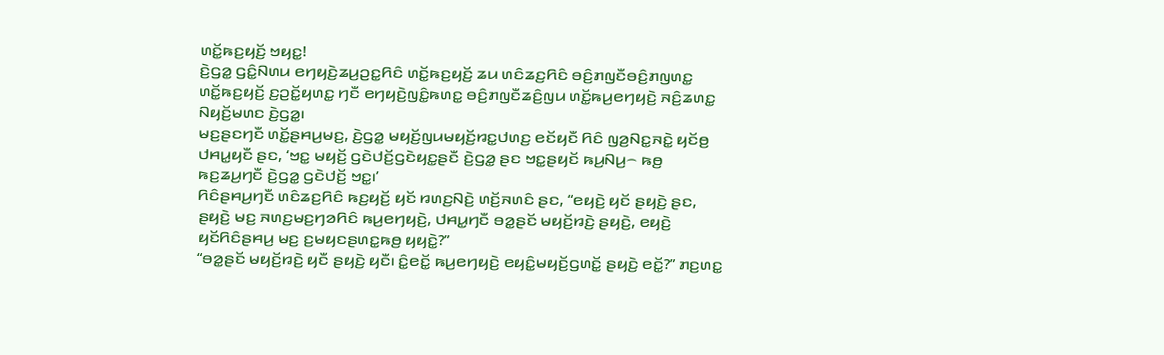ꤛꤢꤩ꤭ꤒꤢ꤬ꤟꤢꤩ꤬ ꤠꤟꤢ꤭!
ꤢꤧ꤬ꤞꤤ꤭ ꤞꤢꤨ꤭ꤡꤛꤣ ꤕꤚꤟꤢꤧ꤬ꤘꤣ꤬ꤑꤢ꤭ꤖꤢꤨ ꤛꤢꤩ꤭ꤒꤢ꤬ꤟꤢꤩ꤬ ꤘꤣ ꤛꤢꤨꤘꤢ꤬ꤖꤢꤨ ꤋꤢꤨ꤬ꤊꤜꤢꤪꤋꤢꤨ꤬ꤊꤜꤛꤢ꤭ ꤛꤢꤩ꤭ꤒꤢ꤬ꤟꤢꤩ꤬ ꤢ꤬ꤑꤢꤩ꤭ꤟꤛꤢ꤭ ꤚꤢꤪ ꤕꤚꤟꤢꤧ꤬ꤜꤢꤨ꤭ꤒꤛꤢ꤭ ꤋꤢꤨ꤬ꤊꤜꤢꤪꤘꤢꤨ꤬ꤜꤣ ꤛꤢꤩ꤭ꤒꤣ꤬ꤕꤚꤟꤢꤧ꤬ ꤏꤢꤨ꤬ꤘꤛꤢ꤭ ꤡꤟꤢꤩ꤬ꤗꤛꤢ ꤢꤧ꤬ꤞꤤ꤭꤯
ꤗꤢ꤬ꤔꤢꤚꤢꤪ ꤛꤢꤩ꤭ꤔꤌꤣ꤬ꤗꤢ꤬, ꤢꤧ꤬ꤞꤤ꤭ ꤗꤟꤢꤩ꤬ꤜꤣꤗꤟꤢꤩ꤬ꤙꤢ꤭ꤓꤛꤢ꤬ ꤕꤢꤩꤟꤢꤪ ꤖꤢꤨ ꤜꤤ꤬ꤡꤢ꤭ꤏꤢꤧ꤭ ꤟꤢꤩꤥ꤬ ꤓꤌꤣ꤭ꤟꤢꤪ ꤔꤢ, ‘ꤠꤢ꤭ ꤗꤟꤢꤩ꤬ ꤞꤢꤧꤓꤢꤩ꤬ꤞꤢꤧꤟꤢ꤭ꤔꤢꤪ ꤢꤧ꤬ꤞꤤ꤭ ꤔꤢ ꤠꤢ꤭ꤔꤟꤢꤩ ꤒꤣ꤬ꤡꤣ꤬꤮ ꤒꤥ꤬ ꤒꤢ꤬ꤘꤣ꤬ꤚꤢꤪ ꤢꤧ꤬ꤞꤤ꤭ ꤞꤢꤧꤓꤢꤩ꤬ ꤠꤢ꤭꤯’
ꤖꤢꤨꤔꤌꤣ꤬ꤚꤢꤪ ꤛꤢꤨꤘꤢ꤬ꤖꤢꤨ ꤒꤢ꤬ꤟꤢꤩ꤬ ꤟꤢꤩ ꤙꤛꤢ꤬ꤡꤢꤧ꤬ ꤛꤢꤩ꤬ꤏꤛꤢꤨ ꤔꤢ, “ꤕꤟꤢꤧ꤬ ꤟꤢꤩ ꤔꤟꤢꤧ꤬ ꤔꤢ, ꤔꤟꤢꤧ꤬ ꤗꤢ꤬ ꤏꤛꤢ꤬ꤗꤢ꤬ꤚꤤꤖꤢꤨ ꤒꤣ꤬ꤕꤚꤟꤢꤧ꤬, ꤓꤌꤣ꤭ꤚꤢꤪ ꤋꤤ꤭ꤔꤢꤩ ꤗꤟꤢꤩ꤬ꤙꤢꤧ꤬ ꤔꤟꤢꤧ꤬, ꤕꤟꤢꤧ꤬ ꤟꤢꤩꤖꤢꤨꤔꤌꤣ꤬ ꤗꤢ꤬ ꤢ꤬ꤗꤟꤢꤔꤛꤢ꤭ꤒꤥ꤬ ꤟꤟꤢꤧ꤭?”
“ꤋꤤ꤭ꤔꤢꤩ ꤗꤟꤢꤩ꤬ꤙꤢꤧ꤬ ꤟꤢꤪ ꤔꤟꤢꤧ꤬ ꤟꤢꤪ꤯ ꤢꤨ꤭ꤕꤢꤩ꤭ ꤒꤣ꤬ꤕꤚꤟꤢꤧ꤬ ꤕꤟꤢꤨ꤭ꤗꤟꤢꤩ꤬ꤞꤛꤢꤩ꤭ ꤔꤟꤢꤧ꤬ ꤕꤢꤩ꤭?” ꤊꤢ꤬ꤛꤢ꤭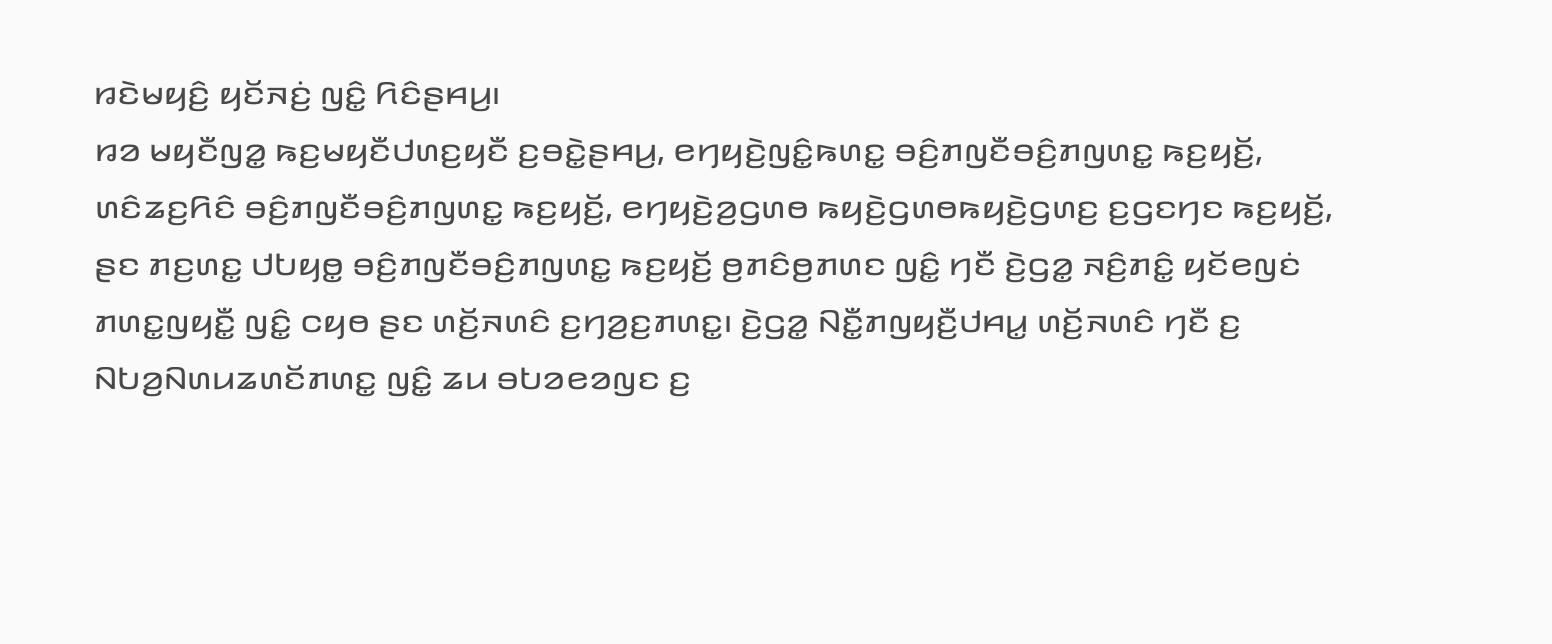ꤙꤢꤧꤗꤟꤢꤨ꤬ ꤟꤢꤩꤏꤢꤦ꤬ ꤜꤢꤨ꤭ ꤖꤢꤨꤔꤌꤣ꤬꤯
ꤙꤤ ꤗꤟꤢꤪꤜꤤ꤭ ꤒꤢ꤬ꤗꤟꤢꤪꤓꤛꤢ꤬ꤟꤢꤪ ꤢ꤬ꤋꤢꤧ꤭ꤔꤌꤣ꤬, ꤕꤚꤟꤢꤧ꤬ꤜꤢꤨ꤭ꤒꤛꤢ꤭ ꤋꤢꤨ꤬ꤊꤜꤢꤪꤋꤢꤨ꤬ꤊꤜꤛꤢ꤭ ꤒꤢ꤬ꤟꤢꤩ꤬, ꤛꤢꤨꤘꤢ꤬ꤖꤢꤨ ꤋꤢꤨ꤬ꤊꤜꤢꤪꤋꤢꤨ꤬ꤊꤜꤛꤢ꤭ ꤒꤢ꤬ꤟꤢꤩ꤬, ꤕꤚꤟꤢꤧ꤬ꤤ꤬ꤞꤛꤥ ꤒꤟꤢꤧ꤬ꤞꤛꤥꤒꤟꤢꤧ꤬ꤞꤛꤢ꤬ ꤢ꤬ꤞꤢꤚꤢ ꤒꤢ꤬ꤟꤢꤩ꤬, ꤔꤢ ꤊꤢ꤬ꤛꤢ꤭ ꤓꤝꤟꤥ꤭ ꤋꤢꤨ꤬ꤊꤜꤢꤪꤋꤢꤨ꤬ꤊꤜꤛꤢ꤭ ꤒꤢ꤬ꤟꤢꤩ꤬ ꤥ꤬ꤊꤢꤨꤥ꤬ꤊꤛꤢ ꤜꤢꤨ꤭ ꤚꤢꤪ ꤢꤧ꤬ꤞꤤ꤭ ꤏꤢꤨ꤬ꤊꤢꤨ꤭ ꤟꤢꤩꤕꤜꤢꤦ ꤊꤛꤢ꤭ꤜꤟꤢꤪ꤭ ꤜꤢꤨ꤭ ꤍꤟꤥ ꤔꤢ ꤛꤢꤩ꤬ꤏꤛꤢꤨ ꤢ꤬ꤚꤤ꤬ꤢ꤬ꤊꤛꤢ꤭꤯ ꤢꤧ꤬ꤞꤤ꤭ ꤡꤢꤪ꤭ꤊꤜꤟꤢꤪ꤬ꤓꤌꤣ꤭ ꤛꤢꤩ꤬ꤏꤛꤢꤨ ꤚꤢꤪ ꤢ꤬ ꤡꤝꤤ꤬ꤡꤛꤣꤘꤛꤢꤩꤊꤛꤢ꤭ ꤜꤢꤨ꤭ ꤘꤣ ꤋꤝꤤꤕꤤꤜꤢ ꤢ꤬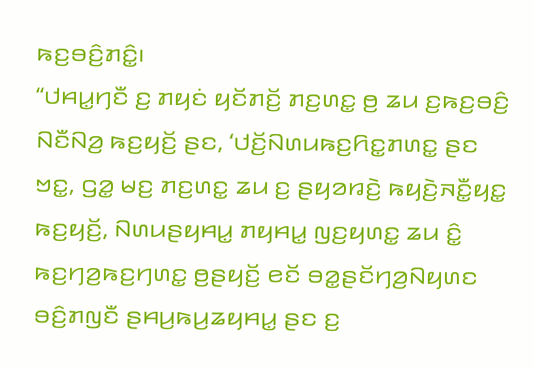ꤒꤢ꤬ꤋꤢꤨ꤬ꤊꤢꤨ꤭꤯
“ꤓꤌꤣ꤭ꤚꤢꤪ ꤢ꤬ ꤊꤟꤢꤦ ꤟꤢꤩꤊꤢꤩ꤬ ꤊꤢ꤬ꤛꤢ꤭ ꤥ꤬ ꤘꤣ ꤢ꤬ꤒꤢ꤬ꤋꤢꤨ꤬ ꤡꤢꤪꤡꤤ꤬ ꤒꤢ꤬ꤟꤢꤩ꤬ ꤔꤢ, ‘ꤓꤢꤩ꤬ꤡꤛꤣꤒꤢ꤬ꤖꤢ꤭ꤊꤛꤢ꤭ ꤔꤢ ꤠꤢ꤭, ꤞꤤ꤭ ꤗꤢ꤬ ꤊꤢ꤬ꤛꤢ꤭ ꤘꤣ ꤢ꤬ ꤔꤟꤤꤙꤢꤧ꤬ ꤒꤟꤢꤧ꤬ꤏꤢꤪ꤭ꤟꤢ꤭ ꤒꤢ꤬ꤟꤢꤩ꤬, ꤡꤛꤣꤔꤟꤌꤣ꤭ ꤊꤟꤌꤣ꤭ ꤜꤢ꤬ꤟꤛꤢ꤭ ꤘꤣ ꤢꤨ꤭ ꤒꤢ꤬ꤚꤤ꤬ꤒꤢ꤬ꤚꤛꤢ꤭ ꤥ꤬ꤔꤟꤢꤩ꤬ ꤕꤢꤩ ꤋꤤ꤭ꤔꤢꤩꤚꤤ꤬ꤡꤟꤛꤢ ꤋꤢꤨ꤬ꤊꤜꤢꤪ ꤔꤌꤣ꤬ꤒꤣ꤬ꤘꤟꤌꤣ꤭ ꤔꤢ ꤢ꤬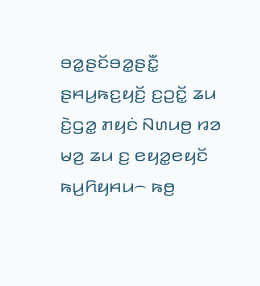ꤋꤤ꤭ꤔꤢꤩꤋꤤ꤭ꤔꤢꤪ꤭ ꤔꤌꤣ꤬ꤒꤢ꤬ꤟꤢꤩ꤬ ꤢ꤬ꤑꤢꤩ꤭ ꤘꤣ ꤢꤧ꤬ꤞꤤ꤭ ꤊꤟꤢꤦ ꤡꤛꤣꤥ꤬ ꤙꤤ ꤗꤤ꤬ ꤘꤣ ꤢ꤬ ꤕꤟꤤ꤭ꤕꤟꤢꤩ ꤒꤣ꤬ꤖꤟꤌꤣ꤮ ꤒꤥ꤬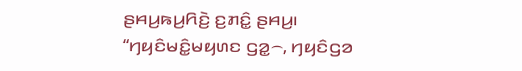ꤔꤌꤣ꤬ꤒꤣ꤬ꤖꤢꤧ꤬ ꤢ꤬ꤊꤢꤨ꤭ ꤔꤌꤣ꤬꤯
“ꤚꤟꤢꤨꤗꤢꤨ꤭ꤗꤟꤛꤢ ꤞꤤ꤭꤮, ꤚꤟꤢꤨꤞꤤ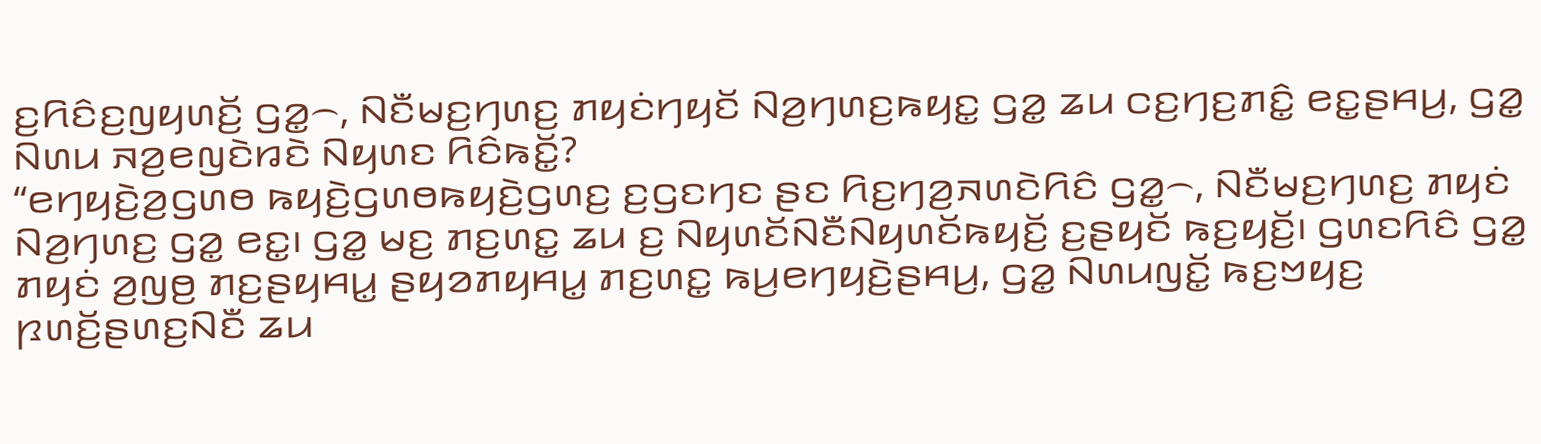ꤢ꤬ꤖꤢꤨꤢ꤬ꤜꤟꤛꤢꤩ꤬ ꤞꤤ꤭꤮, ꤡꤢꤪꤗꤢ꤬ꤚꤛꤢ꤬ ꤊꤟꤢꤦꤚꤟꤢꤩ ꤡꤤ꤬ꤚꤛꤢ꤬ꤒꤟꤢ꤭ ꤞꤤ꤭ ꤘꤣ ꤍꤢ꤬ꤚꤢ꤬ꤊꤢꤨ꤭ ꤕꤢ꤭ꤔꤌꤣ꤬, ꤞꤤ꤭ ꤡꤛꤣ ꤏꤤ꤬ꤕꤜꤢꤧꤙꤢꤧ ꤡꤟꤛꤢ ꤖꤢꤨꤒꤢꤩ꤭?
“ꤕꤚꤟꤢꤧ꤬ꤤ꤬ꤞꤛꤥ ꤒꤟꤢꤧ꤬ꤞꤛꤥꤒꤟꤢꤧ꤬ꤞꤛꤢ꤬ ꤢ꤬ꤞꤢꤚꤢ ꤔꤢ ꤖꤢ꤬ꤚꤤ꤬ꤏꤛꤢꤧꤖꤢꤨ ꤞꤤ꤭꤮, ꤡꤢꤪꤗꤢ꤬ꤚꤛꤢ꤬ ꤊꤟꤢꤦ ꤡꤤ꤬ꤚꤛꤢ꤬ ꤞꤤ꤭ ꤕꤢ꤭꤯ ꤞꤤ꤭ ꤗꤢ꤬ ꤊꤢ꤬ꤛꤢ꤭ ꤘꤣ ꤢ꤬ ꤡꤟꤛꤢꤩꤡꤢꤪꤡꤟꤛꤢꤩꤒꤟꤢꤩ꤬ ꤢ꤬ꤔꤟꤢꤩ ꤒꤢ꤬ꤟꤢꤩ꤬꤯ ꤞꤛꤢꤖꤢꤨ ꤞꤤ꤭ ꤊꤟꤢꤦ ꤤ꤬ꤜꤥ꤬ ꤊꤢ꤬ꤔꤟꤌꤣ꤭ ꤔꤟꤤꤊꤟꤌꤣ꤭ ꤊꤢ꤬ꤛꤢ꤭ ꤒꤣ꤬ꤕꤚꤟꤢꤧ꤬ꤔꤌꤣ꤬, ꤞꤤ꤭ ꤡꤛꤣꤜꤢꤩ꤭ ꤒꤢ꤬ꤠꤟꤢ꤬ ꤐꤛꤢꤩ꤬ꤔꤛꤢ꤬ꤡꤢꤪ ꤘꤣ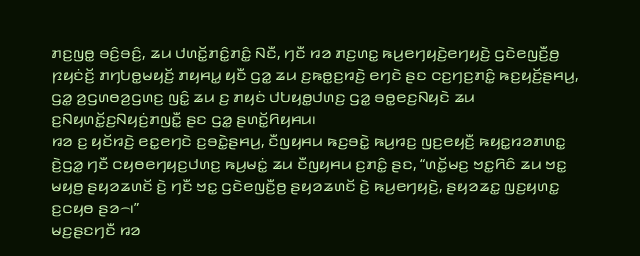ꤊꤢ꤬ꤜꤥ꤭ ꤋꤢꤨ꤬ꤋꤢꤨ꤬, ꤘꤣ ꤓꤛꤢꤩ꤭ꤊꤢꤨ꤭ꤊꤢꤨ꤭ ꤡꤢꤪ, ꤚꤢꤪ ꤙꤤ ꤊꤢ꤬ꤛꤢ꤭ ꤒꤣ꤬ꤕꤚꤟꤢꤧ꤬ꤕꤚꤟꤢꤧ꤬ ꤞꤢꤧꤕꤜꤢꤪ꤬ꤥ꤬ ꤐꤟꤢꤦꤢꤩ꤬ ꤊꤚꤝꤥ꤭ꤗꤟꤢꤩ꤬ ꤊꤟꤌꤣ꤭ ꤟꤢꤪ ꤞꤤ꤭ ꤘꤣ ꤢ꤬ꤒꤥ꤭ꤢ꤬ꤙꤢꤧ꤬ ꤕꤚꤢꤧ ꤔꤢ ꤍꤢ꤬ꤚꤢ꤬ꤊꤢꤨ꤭ ꤒꤢ꤬ꤟꤢꤩ꤬ꤔꤌꤣ꤬, ꤞꤤ꤭ ꤤ꤬ꤞꤛꤥꤤ꤬ꤞꤛꤢ꤬ ꤜꤢꤨ꤭ ꤘꤣ ꤢ꤬ ꤊꤟꤢꤦ ꤓꤝꤟꤥ꤭ꤓꤛꤢ꤬ ꤞꤤ꤭ ꤋꤥ꤭ꤕꤢ꤬ꤡꤟꤢꤧ ꤘꤣ ꤢ꤬ꤡꤟꤛꤢꤩ꤭ꤢ꤬ꤡꤟꤢꤦ꤬ꤊꤜꤢꤪ꤭ ꤔꤢ ꤞꤤ꤭ ꤔꤛꤢꤩ꤭ꤖꤟꤌꤣ꤯
ꤙꤤ ꤢ꤬ ꤟꤢꤩꤙꤢꤧ꤬ ꤕꤢ꤭ꤕꤚꤢꤧ ꤢ꤬ꤋꤢꤧ꤭ꤔꤌꤣ꤬, ꤢꤪꤜꤟꤌꤣ ꤒꤢ꤬ꤋꤢꤧ꤭ ꤒꤣ꤬ꤙꤢ꤬ ꤜꤢ꤬ꤕꤟꤢꤪ꤬ ꤒꤟꤢ꤭ꤙꤤꤊꤛꤢ꤭ ꤢꤧ꤬ꤞꤤ꤭ ꤚꤢꤪ ꤍꤟꤥꤕꤚꤟꤢ꤬ꤓꤛꤢ꤬ ꤒꤣ꤬ꤗꤢꤦ꤭ ꤘꤣ ꤢꤪꤜꤟꤌꤣ ꤢ꤬ꤊꤢꤨ꤭ ꤔꤢ, “ꤛꤢꤩ꤭ꤗꤢ꤬ ꤠꤢ꤭ꤖꤢꤨ ꤘꤣ ꤠꤢ꤭ ꤗꤟꤥ꤬ ꤔꤟꤤꤘꤛꤢꤩ ꤢꤧ꤬ ꤚꤢꤪ ꤠꤢ꤭ ꤞꤢꤧꤕꤜꤢꤪ꤬ꤥ꤬ ꤔꤟꤤꤘꤛꤢꤩ ꤢꤧ꤬ ꤒꤣ꤬ꤕꤚꤟꤢꤧ꤬, ꤔꤟꤤꤘꤢ꤭ ꤜꤢ꤬ꤟꤛꤢ꤭ ꤢ꤬ꤍꤟꤥ ꤔꤤ꤮꤯”
ꤗꤢ꤬ꤔꤢꤚꤢꤪ ꤙꤤ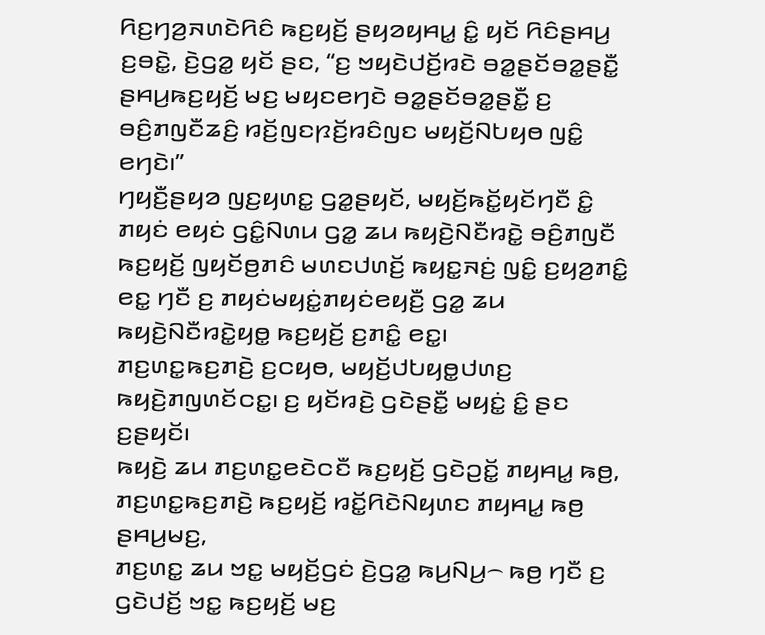ꤖꤢ꤬ꤚꤤ꤬ꤏꤛꤢꤧꤖꤢꤨ ꤒꤢ꤬ꤟꤢꤩ꤬ ꤔꤟꤤꤟꤌꤣ꤭ ꤢꤨ꤭ ꤟꤢꤩ ꤖꤢꤨꤔꤌꤣ꤬ ꤢ꤬ꤋꤢꤧ꤭, ꤢꤧ꤬ꤞꤤ꤭ ꤟꤢꤩ ꤔꤢ, “ꤢ꤬ ꤠꤟꤢꤧꤓꤢꤩ꤬ꤙꤢꤧ ꤋꤤ꤭ꤔꤢꤩꤋꤤ꤭ꤔꤢꤪ꤭ ꤔꤌꤣ꤬ꤒꤢ꤬ꤟꤢꤩ꤬ ꤗꤢ꤬ ꤗꤟꤢꤕꤚꤢꤧ ꤋꤤ꤭ꤔꤢꤩꤋꤤ꤭ꤔꤢꤪ꤭ ꤢ꤬ ꤋꤢꤨ꤬ꤊꤜꤢꤪꤘꤢꤨ꤬ ꤙꤢꤩ꤬ꤜꤢꤐꤢꤩ꤬ꤙꤢꤨꤜꤢ ꤗꤟꤢꤩ꤬ꤡꤝꤟꤥ ꤜꤢꤨ꤭ ꤕꤚꤢꤧ꤯”
ꤚꤟꤢꤪ꤬ꤔꤟꤤ ꤜꤢ꤬ꤟꤛꤢ꤭ ꤞꤤ꤭ꤔꤟꤢꤩ, ꤗꤟꤢꤩ꤬ꤒꤢꤩ꤭ꤟꤢꤩꤚꤢꤪ ꤢꤨ꤭ ꤊꤟꤢꤦ ꤕꤟꤢꤦ ꤞꤢꤨ꤭ꤡꤛꤣ ꤞꤤ꤭ ꤘꤣ ꤒꤟꤢꤧ꤬ꤡꤢꤪꤙꤢꤧ꤭ ꤋꤢꤨ꤬ꤊꤜꤢꤪ ꤒꤢ꤬ꤟꤢꤩ꤬ ꤜꤟꤢꤩꤥ꤬ꤊꤢꤨ ꤗꤛꤢꤓꤛꤢꤩ꤬ ꤒꤟꤢ꤭ꤏꤢꤦ꤬ ꤜꤢꤨ꤭ ꤢ꤬ꤟꤤ꤬ꤊꤢꤨ꤭ ꤕꤢ꤭ ꤚꤢꤪ ꤢ꤬ ꤊꤟꤢꤦꤗꤟꤢꤦ꤭ꤊꤟꤢꤦꤕꤟꤢꤪ꤬ ꤞꤤ꤭ ꤘꤣ ꤒꤟꤢꤧ꤬ꤡꤢꤪꤙꤢꤧ꤭ꤟꤥ꤭ ꤒꤢ꤬ꤟꤢꤩ꤬ ꤢ꤬ꤊꤢꤨ꤭ ꤕꤢ꤭꤯
ꤊꤢ꤬ꤛꤢ꤭ꤒꤢ꤬ꤊꤢꤧ꤬ ꤢ꤬ꤍꤟꤥ, ꤗꤟꤢꤩ꤬ꤓꤝꤟꤥ꤭ꤓꤛꤢ꤬ ꤒꤟꤢꤧ꤬ꤊꤜꤛꤢꤩꤍꤢ꤭꤯ ꤢ꤬ ꤟꤢꤩꤙꤢꤧ꤬ ꤞꤢꤧꤔꤢꤪ꤭ ꤗꤟꤢꤦ꤭ ꤢꤨ꤭ ꤔꤢ ꤢ꤬ꤔꤟꤢꤩ꤯
ꤒꤟꤢꤧ꤬ ꤘꤣ ꤊꤢ꤬ꤛꤢ꤭ꤕꤢꤧꤍꤢꤪ ꤒꤢ꤬ꤟꤢꤩ꤬ ꤞꤢꤧꤑꤢꤩ꤭ ꤊꤟꤌꤣ꤭ ꤒꤥ꤬, ꤊꤢ꤬ꤛꤢ꤭ꤒꤢ꤬ꤊꤢꤧ꤬ ꤒꤢ꤬ꤟꤢꤩ꤬ ꤙꤢꤩ꤭ꤖꤢꤧꤡꤟꤛꤢ ꤊꤟꤌꤣ꤭ ꤒꤥ꤬ ꤔꤌꤣ꤬ꤗꤢ꤬,
ꤊꤢ꤬ꤛꤢ꤭ ꤘꤣ ꤠꤢ꤭ ꤗꤟꤢꤩ꤬ꤞꤢꤦ ꤢꤧ꤬ꤞꤤ꤭ ꤒꤣ꤬ꤡꤣ꤬꤮ ꤒꤥ꤬ ꤚꤢꤪ ꤢ꤬ ꤞꤢꤧꤓꤢꤩ꤬ ꤠꤢ꤭ ꤒꤢ꤬ꤟꤢꤩ꤬ ꤗꤢ꤬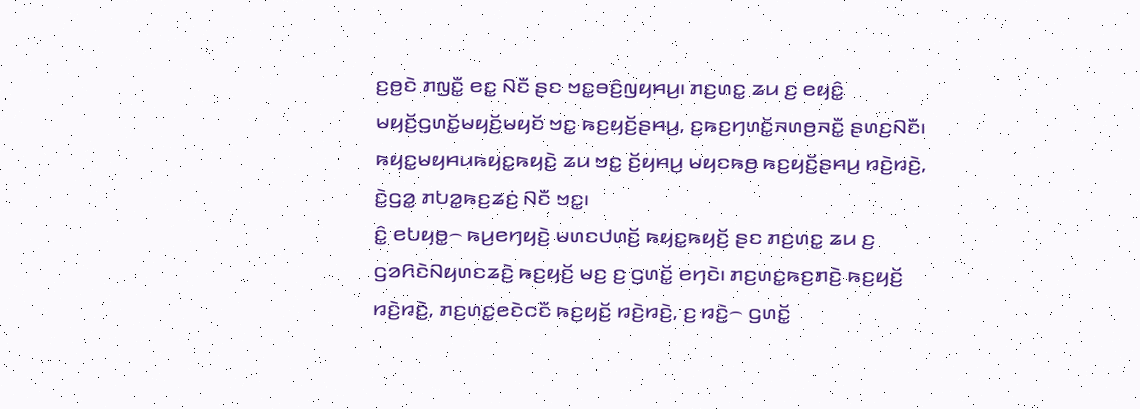ꤢ꤬ꤥ꤬ꤢꤧ ꤊꤜꤢꤪ꤭ ꤕꤢ꤭ ꤡꤢꤪ ꤔꤢ ꤠꤢ꤭ꤋꤢꤨ꤬ꤜꤟꤌꤣ꤬꤯ ꤊꤢ꤬ꤛꤢ꤭ ꤘꤣ ꤢ꤬ ꤕꤟꤢꤨ꤭ ꤗꤟꤢꤩ꤬ꤞꤛꤢꤩ꤭ꤗꤟꤢꤩ꤬ꤗꤟꤢꤩ ꤠꤢ꤭ ꤒꤢ꤬ꤟꤢꤩ꤬ꤔꤌꤣ꤬, ꤢ꤬ꤒꤢ꤬ꤚꤛꤢꤩ꤭ꤏꤛꤥ꤬ꤏꤢꤪ꤭ ꤔꤛꤢ꤬ꤡꤢꤪ꤯ ꤒꤟꤢ꤭ꤗꤟꤌꤣꤒꤟꤢ꤭ꤒꤟꤢꤧ꤬ ꤘꤣ ꤠꤢ꤭ ꤢꤩ꤬ꤟꤌꤣ꤬ ꤗꤟꤢꤒꤥ꤬ ꤒꤢ꤬ꤟꤢꤩ꤬ꤔꤌꤣ꤬ ꤙꤢꤧ꤬ꤙꤢꤧ꤬, ꤢꤧ꤬ꤞꤤ꤭ ꤊꤝꤤ꤭ꤒꤢ꤬ꤘꤢꤦ꤬ ꤡꤢꤪ ꤠꤢ꤭꤯
ꤢꤨ꤭ ꤕꤝꤟꤥ꤭꤮ ꤒꤣ꤬ꤕꤚꤟꤢꤧ꤬ ꤗꤛꤢꤓꤛꤢꤩ꤬ ꤒꤟꤢ꤭ꤒꤟꤢꤩ꤬ ꤔꤢ ꤊꤢ꤬ꤛꤢ꤭ ꤘꤣ ꤢ꤬ ꤞꤤꤖꤢꤧꤡꤟꤛꤢꤘꤢꤧ꤬ ꤒꤢ꤬ꤟꤢꤩ꤬ ꤗꤢ꤬ ꤢ꤬ ꤞꤛꤢꤩ꤭ ꤕꤚꤢꤧ꤯ ꤊꤢ꤬ꤛꤢ꤭ꤒꤢ꤬ꤊꤢꤧ꤬ ꤒꤢ꤬ꤟꤢꤩ꤬ ꤙꤢꤧ꤬ꤙꤢꤧ꤬, ꤊꤢ꤬ꤛꤢ꤭ꤕꤢꤧꤍꤢꤪ ꤒꤢ꤬ꤟꤢꤩ꤬ ꤙꤢꤧ꤬ꤙꤢꤧ꤬, ꤢ꤬ ꤙꤢꤧ꤬꤮ ꤞꤛꤢꤩ꤭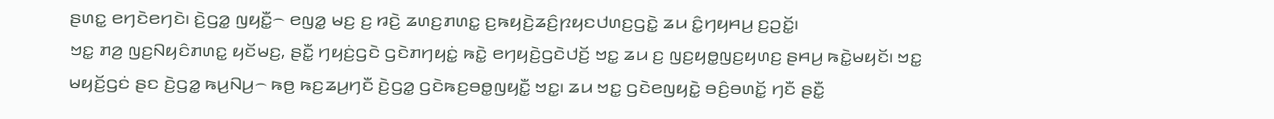ꤔꤛꤢ꤭ ꤕꤚꤢꤧꤕꤚꤢꤧ꤯ ꤢꤧ꤬ꤞꤤ꤭ ꤜꤟꤢꤪ꤭꤮ ꤕꤜꤤ꤭ ꤗꤢ꤬ ꤢ꤬ ꤙꤢꤧ꤬ ꤘꤛꤢ꤬ꤊꤛꤢ꤭ ꤢ꤬ꤒꤟꤢꤧ꤬ꤘꤢꤨ꤬ꤐꤟꤢꤓꤛꤢ꤬ꤞꤢꤧ꤭ ꤘꤣ ꤢꤨ꤭ꤚꤟꤌꤣ꤬ ꤢ꤬ꤑꤢꤩ꤭꤯
ꤠꤢ꤭ ꤊꤤ꤬ ꤜꤢ꤬ꤡꤟꤢꤨꤊꤛꤢ꤭ ꤟꤢꤩꤗꤢ꤬, ꤔꤢꤪ꤭ ꤚꤟꤢꤦ꤬ꤞꤢꤧ ꤞꤢꤧꤊꤚꤟꤢꤦ꤭ ꤒꤢꤧ꤭ ꤕꤚꤟꤢꤧ꤬ꤞꤢꤧꤓꤢꤩ꤬ ꤠꤢ꤭ ꤘꤣ ꤢ꤬ ꤜꤢ꤬ꤟꤥ꤭ꤜꤢ꤬ꤟꤛꤢ꤬ ꤔꤌꤣ꤬ ꤒꤢꤧ꤭ꤗꤟꤢꤩ꤯ ꤠꤢ꤭ ꤗꤟꤢꤩ꤬ꤞꤢꤦ ꤔꤢ ꤢꤧ꤬ꤞꤤ꤭ ꤒꤣ꤬ꤡꤣ꤬꤮ ꤒꤥ꤬ ꤒꤢ꤬ꤘꤣ꤬ꤚꤢꤪ ꤢꤧ꤬ꤞꤤ꤭ ꤞꤢꤧꤒꤢ꤬ꤋꤥ꤭ꤜꤟꤢꤪ꤭ ꤠꤢ꤭꤯ ꤘꤣ ꤠꤢ꤭ ꤞꤢꤧꤕꤜꤟꤢꤧ꤭ ꤋꤢꤨ꤬ꤋꤛꤢꤩ꤭ ꤚꤢꤪ ꤔꤢꤪ꤭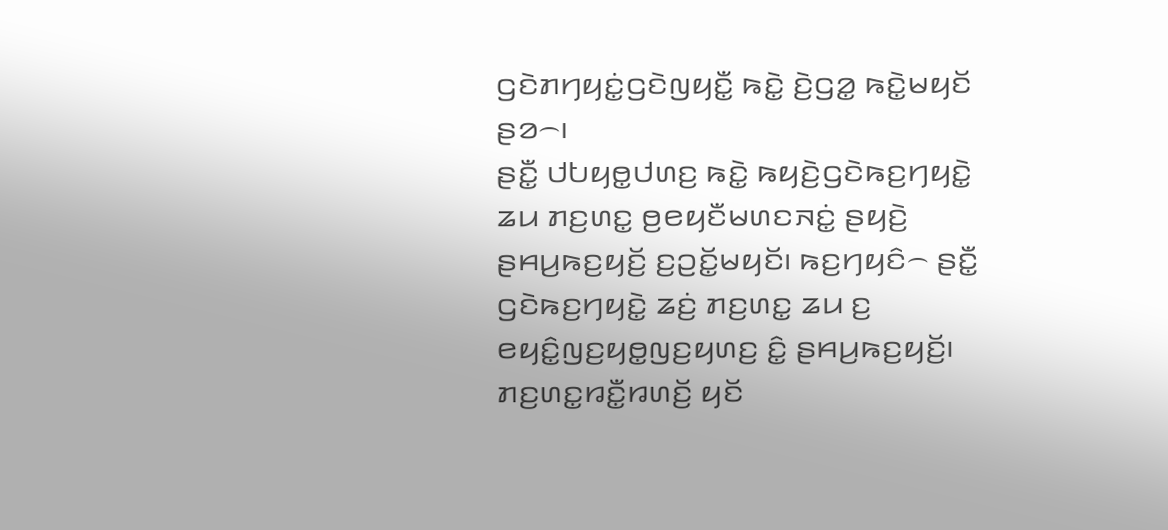ꤞꤢꤧꤊꤚꤟꤢꤦ꤭ꤞꤢꤧꤜꤟꤢꤪ꤭ ꤒꤢꤧ꤭ ꤢꤧ꤬ꤞꤤ꤭ ꤒꤢꤧ꤭ꤗꤟꤢꤩ ꤔꤤ꤮꤯
ꤔꤢꤪ꤭ ꤓꤝꤟꤥ꤭ꤓꤛꤢ꤬ ꤒꤢꤧ꤭ ꤒꤟꤢꤧ꤬ꤞꤢꤧꤒꤢ꤬ꤚꤟꤢꤧ꤭ ꤘꤣ ꤊꤢ꤬ꤛꤢ꤭ ꤥ꤬ꤕꤟꤢꤪꤗꤛꤢꤏꤢꤦ꤭ ꤔꤟꤢꤧ꤬ ꤔꤌꤣ꤬ꤒꤢ꤬ꤟꤢꤩ꤬ ꤢ꤬ꤑꤢꤩ꤭ꤗꤟꤢꤩ꤯ ꤒꤢ꤬ꤚꤟꤢꤨ꤮ ꤔꤢꤪ꤭ ꤞꤢꤧꤒꤢ꤬ꤚꤟꤢꤧ꤭ ꤘꤢꤦ꤬ ꤊꤢ꤬ꤛꤢ꤭ ꤘꤣ ꤢ꤬ ꤕꤟꤢꤨ꤭ꤜꤢ꤬ꤟꤥ꤭ꤜꤢ꤬ꤟꤛꤢ꤬ ꤢꤨ꤭ ꤔꤌꤣ꤬ꤒꤢ꤬ꤟꤢꤩ꤬꤯
ꤊꤢ꤬ꤛꤢ꤭ꤙꤢꤪ꤭ꤙꤛꤢꤩ꤬ ꤟꤢꤩ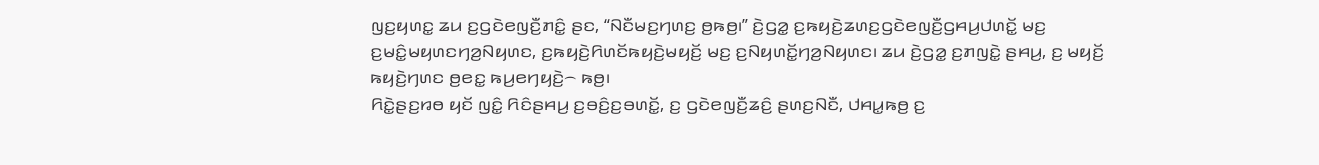ꤜꤢ꤬ꤟꤛꤢ꤭ ꤘꤣ ꤢ꤬ꤞꤢꤧꤕꤜꤢꤪ꤬ꤊꤢꤨ꤭ ꤔꤢ, “ꤡꤢꤪꤗꤢ꤬ꤚꤛꤢ꤬ ꤥ꤬ꤒꤥ꤬꤯” ꤢꤧ꤬ꤞꤤ꤭ ꤢ꤬ꤒꤟꤢꤧ꤬ꤘꤛꤢ꤬ꤞꤢꤧꤕꤜꤢꤪ꤬ꤞꤌꤣ꤬ꤓꤛꤢꤩ꤭ ꤗꤢ꤬ ꤢ꤬ꤗꤢꤨ꤭ꤗꤟꤛꤢꤚꤤ꤬ꤡꤟꤛꤢ, ꤢ꤬ꤒꤟꤢꤧ꤬ꤖꤛꤢꤩꤒꤟꤢꤧ꤬ꤗꤟꤢꤩ꤬ ꤗꤢ꤬ ꤢ꤬ꤡꤟꤛꤢꤩ꤭ꤚꤤ꤬ꤡꤟꤛꤢ꤯ ꤘꤣ ꤢꤧ꤬ꤞꤤ꤭ ꤢ꤬ꤊꤜꤢꤧ꤭ ꤔꤌꤣ꤬, ꤢ꤬ ꤗꤟꤢꤩ꤬ ꤒꤟꤢꤧ꤬ꤚꤛꤢ ꤥ꤬ꤕꤢ꤭ ꤒꤣ꤬ꤕꤚꤟꤢꤧ꤬꤮ ꤒꤥ꤬꤯
ꤖꤢꤧ꤭ꤔꤢ꤬ꤙꤥ ꤟꤢꤩ ꤜꤢꤨ꤭ ꤖꤢꤨꤔꤌꤣ꤬ ꤢ꤬ꤋꤢꤨ꤬ꤢ꤬ꤋꤛꤢꤩ꤭, ꤢ꤬ ꤞꤢꤧꤕꤜꤢꤪ꤬ꤘꤢꤨ꤬ ꤔꤛꤢ꤬ꤡꤢꤪ, ꤓꤌꤣ꤭ꤒꤥ꤬ ꤢ꤬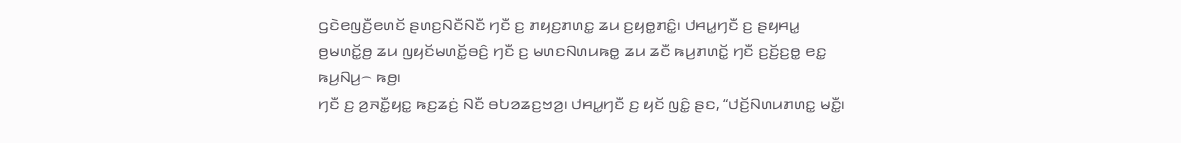ꤞꤢꤧꤕꤜꤢꤪ꤬ꤕꤛꤢꤩ ꤔꤛꤢ꤬ꤡꤢꤪꤡꤢꤪ ꤚꤢꤪ ꤢ꤬ ꤊꤟꤢ꤬ꤊꤛꤢ꤭ ꤘꤣ ꤢ꤬ꤟꤥ꤭ꤊꤢꤨ꤭꤯ ꤓꤌꤣ꤭ꤚꤢꤪ ꤢ꤬ ꤔꤟꤌꤣ꤭ ꤥ꤬ꤗꤛꤢꤩ꤭ꤥ꤬ ꤘꤣ ꤜꤟꤢꤩꤗꤛꤢꤩ꤭ꤋꤢꤨ꤬ ꤚꤢꤪ ꤢ꤬ ꤗꤛꤢꤡꤛꤣꤒꤥ꤭ ꤘꤣ ꤘꤢꤪ ꤒꤣ꤬ꤊꤛꤢꤩ꤭ ꤚꤢꤪ ꤢ꤬ꤢꤩ꤬ꤢ꤬ꤥ꤭ ꤕꤢ꤭ ꤒꤣ꤬ꤡꤣ꤬꤮ ꤒꤥ꤬꤯
ꤚꤢꤪ ꤢ꤬ ꤤ꤬ꤏꤢꤪ꤭ꤟꤢ꤭ ꤒꤢ꤬ꤘꤢꤦ꤬ ꤡꤢꤪ ꤋꤝꤤꤘꤢ꤬ꤠꤤ꤬꤯ ꤓꤌꤣ꤭ꤚꤢꤪ ꤢ꤬ ꤟꤢꤩ ꤜꤢꤨ꤭ ꤔꤢ, “ꤓꤢꤩ꤬ꤡꤛꤣꤊꤛꤢ꤭ ꤗꤢꤪ꤭꤯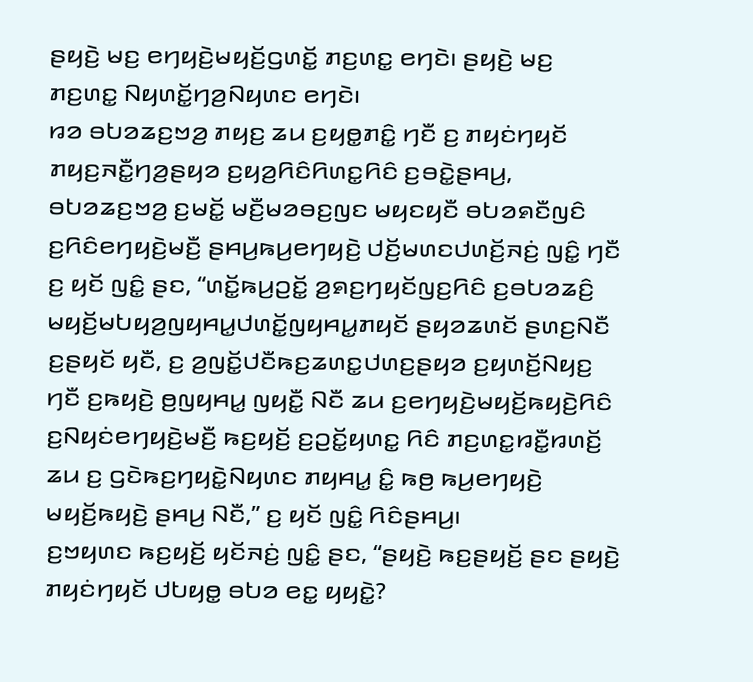ꤔꤟꤢꤧ꤬ ꤗꤢ꤬ ꤕꤚꤟꤢꤧ꤬ꤗꤟꤢꤩ꤬ꤞꤛꤢꤩ꤭ ꤊꤢ꤬ꤛꤢ꤭ ꤕꤚꤢꤧ꤯ ꤔꤟꤢꤧ꤬ ꤗꤢ꤬ ꤊꤢ꤬ꤛꤢ꤭ ꤡꤟꤛꤢꤩ꤭ꤚꤤ꤬ꤡꤟꤛꤢ ꤕꤚꤢꤧ꤯
ꤙꤤ ꤋꤝꤤꤘꤢ꤬ꤠꤤ꤬ ꤊꤟꤢ꤬ ꤘꤣ ꤢ꤬ꤟꤥ꤭ꤊꤢꤨ꤭ ꤚꤢꤪ ꤢ꤬ ꤊꤟꤢꤦꤚꤟꤢꤩ ꤊꤟꤢ꤬ꤏꤢꤪ꤭ꤚꤤ꤬ꤔꤟꤤ ꤢ꤬ꤟꤤ꤬ꤖꤢꤨꤖꤛꤢ꤭ꤖꤢꤨ ꤢ꤬ꤋꤢꤧ꤭ꤔꤌꤣ꤬, ꤋꤝꤤꤘꤢ꤬ꤠꤤ꤬ ꤢ꤬ꤗꤢꤩ꤭ ꤗꤢꤪ꤬ꤗꤤꤋꤢ꤬ꤜꤢ ꤗꤟꤢꤟꤢꤪ ꤋꤝꤤꤎꤢꤪꤜꤢꤨ ꤢ꤬ꤖꤢꤨꤕꤚꤟꤢꤧ꤬ꤗꤢꤪ꤬ ꤔꤌꤣ꤬ꤒꤣ꤬ꤕꤚꤟꤢꤧ꤬ ꤓꤢꤩ꤬ꤗꤛꤢꤓꤛꤢꤩ꤬ꤏꤢꤦ꤬ ꤜꤢꤨ꤭ ꤚꤢꤪ ꤢ꤬ ꤟꤢꤩ ꤜꤢꤨ꤭ ꤔꤢ, “ꤛꤢꤩ꤭ꤒꤣ꤬ꤑꤢꤩ꤭ ꤤ꤬ꤎꤢ꤬ꤚꤟꤢꤩꤜꤢ꤬ꤖꤢꤨ ꤢ꤬ꤋꤝꤤꤘꤢꤨ꤬ ꤗꤟꤢꤩ꤬ꤗꤝꤟꤤ꤬ꤜꤟꤌꤣ꤭ꤓꤛꤢꤩ꤭ꤜꤟꤌꤣ꤭ꤊꤟꤢꤩ ꤔꤟꤤꤘꤛꤢꤩ ꤔꤛꤢ꤬ꤡꤢꤪ ꤢ꤬ꤔꤟꤢꤩ ꤟꤢꤪ, ꤢ꤬ ꤤ꤬ꤜꤢꤩ꤭ꤓꤢꤪꤒꤢ꤬ꤘꤛꤢ꤭ꤓꤛꤢ꤬ꤔꤟꤤ ꤢ꤬ꤟꤛꤢꤩ꤬ꤡꤟꤢ꤬ ꤚꤢꤪ ꤢ꤬ꤒꤟꤢꤧ꤬ ꤥ꤬ꤜꤟꤌꤣ꤭ ꤜꤟꤢꤪ꤭ ꤡꤢꤪ ꤘꤣ ꤢ꤬ꤕꤚꤟꤢꤧ꤬ꤗꤟꤢꤩ꤬ꤒꤟꤢꤧ꤬ꤖꤢꤨ ꤢ꤬ꤡꤟꤢꤦꤕꤚꤟꤢꤧ꤬ꤗꤢꤪ꤬ ꤒꤢ꤬ꤟꤢꤩ꤬ ꤢ꤬ꤑꤢꤩ꤭ꤟꤛꤢ꤭ ꤖꤢꤨ ꤊꤢ꤬ꤛꤢ꤭ꤙꤢꤪ꤭ꤙꤛꤢꤩ꤬ ꤘꤣ ꤢ꤬ ꤞꤢꤧꤒꤢ꤬ꤚꤟꤢꤧ꤭ꤡꤟꤛꤢ ꤊꤟꤌꤣ꤭ ꤢꤨ꤭ ꤒꤥ꤬ ꤒꤣ꤬ꤕꤚꤟꤢꤧ꤬ ꤗꤟꤢꤩ꤬ꤒꤟꤢꤧ꤬ ꤔꤌꤣ꤬ ꤡꤢꤪ,” ꤢ꤬ ꤟꤢꤩ ꤜꤢꤨ꤭ ꤖꤢꤨꤔꤌꤣ꤬꤯
ꤢ꤬ꤠꤟꤛꤢ ꤒꤢ꤬ꤟꤢꤩ꤬ ꤟꤢꤩꤏꤢꤦ꤬ ꤜꤢꤨ꤭ ꤔꤢ, “ꤔꤟꤢꤧ꤬ ꤒꤢ꤬ꤔꤟꤢꤩ꤬ ꤔꤢ ꤔꤟꤢꤧ꤬ ꤊꤟꤢꤦꤚꤟꤢꤩ ꤓꤝꤟꤥ꤭ ꤋꤝꤤ ꤕꤢ꤭ ꤟꤟꤢꤧ꤭?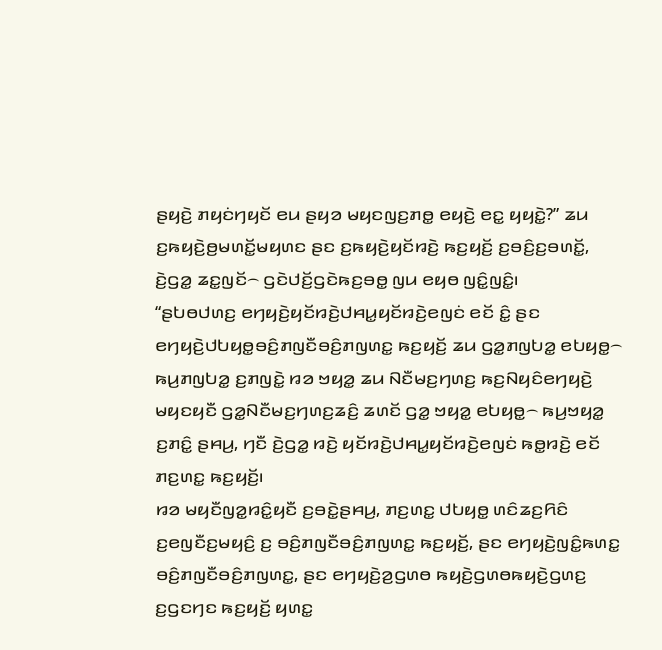ꤔꤟꤢꤧ꤬ ꤊꤟꤢꤦꤚꤟꤢꤩ ꤕꤣ ꤔꤟꤤ ꤗꤟꤢꤜꤢ꤬ꤊꤥ꤭ ꤕꤟꤢꤧ꤬ ꤕꤢ꤭ ꤟꤟꤢꤧ꤭?” ꤘꤣ ꤢ꤬ꤒꤟꤢꤧ꤬ꤥ꤬ꤗꤛꤢꤩ꤭ꤗꤟꤛꤢ ꤔꤢ ꤢ꤬ꤒꤟꤢꤧ꤬ꤟꤢꤩꤙꤢꤧ꤬ ꤒꤢ꤬ꤟꤢꤩ꤬ ꤢ꤬ꤋꤢꤨ꤬ꤢ꤬ꤋꤛꤢꤩ꤭, ꤢꤧ꤬ꤞꤤ꤭ ꤘꤢ꤭ꤜꤢꤩ꤮ ꤞꤢꤧꤓꤢꤩ꤬ꤞꤢꤧꤒꤢ꤬ꤋꤥ꤭ ꤜꤣ ꤕꤟꤥ ꤜꤢꤨ꤭ꤜꤢꤨ꤭꤯
“ꤔꤝꤥꤓꤛꤢ꤬ ꤕꤚꤟꤢꤧ꤬ꤟꤢꤩꤙꤢꤧ꤬ꤓꤌꤣ꤭ꤟꤢꤩꤙꤢꤧ꤬ꤕꤜꤢꤦ ꤕꤢꤩ ꤢꤨ꤭ ꤔꤢ ꤕꤚꤟꤢꤧ꤬ꤓꤝꤟꤥ꤭ꤋꤢꤨ꤬ꤊꤜꤢꤪꤋꤢꤨ꤬ꤊꤜꤛꤢ꤭ ꤒꤢ꤬ꤟꤢꤩ꤬ ꤘꤣ ꤞꤤ꤭ꤊꤜꤝꤤ꤭ ꤕꤝꤟꤥ꤭꤮ ꤒꤣ꤬ꤊꤜꤝꤤ꤭ ꤢ꤬ꤊꤜꤢꤧ꤭ ꤙꤤ ꤠꤟꤤ꤭ ꤘꤣ ꤡꤢꤪꤗꤢ꤬ꤚꤛꤢ꤬ ꤒꤢ꤬ꤡꤟꤢꤨꤕꤚꤟꤢꤧ꤬ ꤗꤟꤢꤟꤢꤪ ꤞꤤ꤭ꤡꤢꤪꤗꤢ꤬ꤚꤛꤢ꤬ꤘꤢꤨ꤬ ꤘꤛꤢꤩ ꤞꤤ꤭ ꤠꤟꤤ꤭ ꤕꤝꤟꤥ꤭꤮ ꤒꤣ꤬ꤠꤟꤤ꤭ ꤢ꤬ꤊꤢꤨ꤭ ꤔꤌꤣ꤬, ꤚꤢꤪ ꤢꤧ꤬ꤞꤤ꤭ ꤙꤢꤧ꤬ ꤟꤢꤩꤙꤢꤧ꤬ꤓꤌꤣ꤭ꤟꤢꤩꤙꤢꤧ꤬ꤕꤜꤢꤦ ꤒꤥ꤭ꤙꤢꤧ꤬ ꤕꤢꤩ ꤊꤢ꤬ꤛꤢ꤭ ꤒꤢ꤬ꤟꤢꤩ꤬꤯
ꤙꤤ ꤗꤟꤢꤪꤜꤤ꤭ꤙꤢꤨ꤭ꤟꤢꤪ ꤢ꤬ꤋꤢꤧ꤭ꤔꤌꤣ꤬, ꤊꤢ꤬ꤛꤢ꤭ ꤓꤝꤟꤥ꤭ ꤛꤢꤨꤘꤢ꤬ꤖꤢꤨ ꤢ꤬ꤕꤜꤢꤪꤢ꤬ꤗꤟꤢꤨ꤬ ꤢ꤬ ꤋꤢꤨ꤬ꤊꤜꤢꤪꤋꤢꤨ꤬ꤊꤜꤛꤢ꤭ ꤒꤢ꤬ꤟꤢꤩ꤬, ꤔꤢ ꤕꤚꤟꤢꤧ꤬ꤜꤢꤨ꤭ꤒꤛꤢ꤭ ꤋꤢꤨ꤬ꤊꤜꤢꤪꤋꤢꤨ꤬ꤊꤜꤛꤢ꤭, ꤔꤢ ꤕꤚꤟꤢꤧ꤬ꤤ꤬ꤞꤛꤥ ꤒꤟꤢꤧ꤬ꤞꤛꤥꤒꤟꤢꤧ꤬ꤞꤛꤢ꤬ ꤢ꤬ꤞꤢꤚꤢ ꤒꤢ꤬ꤟꤢꤩ꤬ ꤟꤛꤢ꤭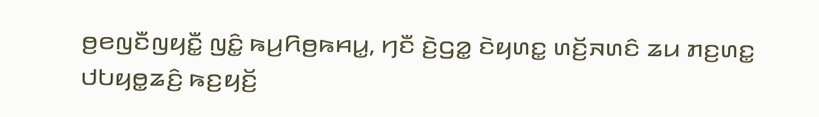ꤥ꤬ꤕꤜꤢꤪꤜꤟꤢꤪ꤭ ꤜꤢꤨ꤭ ꤒꤣ꤬ꤖꤥ꤬ꤒꤌꤣ꤭, ꤚꤢꤪ ꤢꤧ꤬ꤞꤤ꤭ ꤢꤧꤟꤛꤢ꤭ ꤛꤢꤩ꤬ꤏꤛꤢꤨ ꤘꤣ ꤊꤢ꤬ꤛꤢ꤭ ꤓꤝꤟꤥ꤭ꤘꤢꤨ꤬ ꤒꤢ꤬ꤟꤢꤩ꤬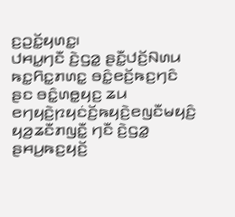ꤢ꤬ꤑꤢꤩ꤭ꤟꤛꤢ꤭꤯
ꤓꤌꤣ꤭ꤚꤢꤪ ꤢꤧ꤬ꤞꤤ꤭ ꤔꤢꤪ꤭ꤓꤢꤩ꤬ꤡꤛꤣ ꤒꤢ꤭ꤖꤢ꤭ꤊꤛꤢ꤭ ꤋꤢꤨ꤭ꤕꤢꤩ꤬ꤒꤢ꤬ꤚꤢꤨ ꤔꤢ ꤋꤢꤨ꤭ꤛꤥ꤭ꤟꤢ꤬ ꤘꤣ ꤕꤚꤟꤢꤧ꤬ꤐꤟꤢꤦꤢꤩ꤬ꤒꤟꤢꤧ꤬ꤕꤜꤢꤪꤗꤟꤢꤨ꤬ ꤟꤤ꤬ꤘꤢꤪꤊꤜꤢꤪ꤭ ꤚꤢꤪ ꤢꤧ꤬ꤞꤤ꤭ ꤔꤌꤣ꤬ꤒꤢ꤬ꤟꤢꤩ꤬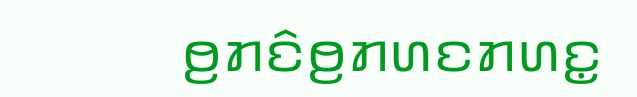ꤥ꤬ꤊꤢꤨꤥ꤬ꤊꤛꤢꤊꤛꤢ꤭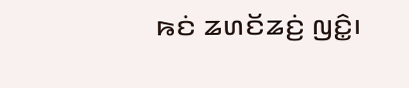ꤒꤢꤦ ꤘꤛꤢꤩꤘꤢꤦ꤬ ꤜꤢꤨ꤭꤯